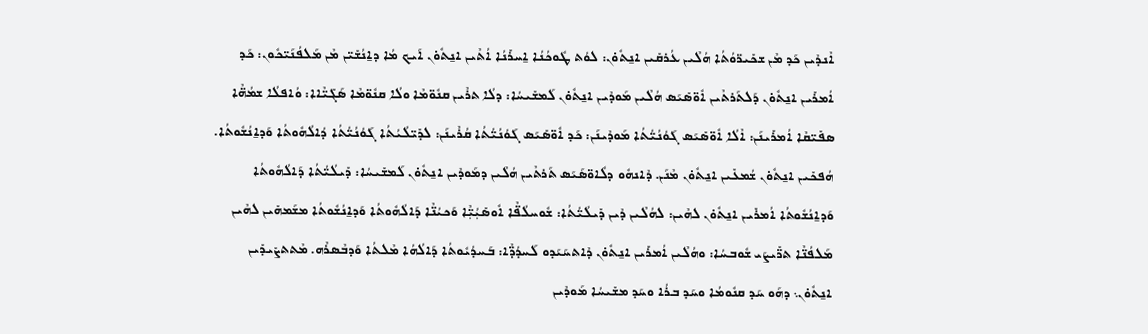ܐܶܢܕܶܝܢ ܟܰܕ ܡܶܢ ܫܟܺܝܪ̈ܘܳܬܳܐ ܗܳܠܶܝܢ ܥܳܪܩܺܝܢ ܐܢ̱ܬܽܘ̇ܢ: ܠܘܳܬ ܛܽܘܟܳܢܳܐ ܐ̱ܚܪܺܢܳܐ ܐܳܬܶܝܢ ܐܢ̱ܬܽܘ̇ܢ ܐܰܝܟ ܡܳܐ ܕܐ̱ܢܳܫܺܝ̈ܢ ܡܶܢ ܡܰܠܦܳܢܰܝ̈ܟܽܘܢ: ܟܰܕ ܐܳܡܪܺܝܢ ܐܢ̱ܬܽܘ̇ܢ ܕܰܠܬܰܪܬܶܝܢ ܐܽܘ̈ܣܺܝܰܣ ܗܳܠܶܝܢ ܡܰܘܕܶܝܢ ܐܢ̱ܬܽܘ̇ܢ ܠܰܡܫܺܝܚܳܐ: ܕܠܳܐ ܬܪܶܝܢ ܩܢܽܘ̈ܡܶܐ ܘܠܳܐ ܩܢܽܘ̈ܡܶܐ ܣܰܓܺܝ̈ܶܐܐ: ܘܳܐܦܠܳܐ ܫܡܳܗ̈ܶܐ ܣܦܺܝ̈ܩܶܐ ܐܳܡܪܺܝܢܰܢ: ܐܶܠܳܐ ܐܽܘ̈ܣܺܝܰܣ ܓܰܘܳܢܳܝ̈ܳܬܳܐ ܡܰܘܕܶܝܢܰܢ: ܟܰܕ ܐܽܘ̈ܣܺܝܰܣ ܓܰܘܳܢܳܝ̈ܳܬܳܐ ܩܳܪܶܝܢܰܢ: ܠܕܺܝ̈ܠܳܝܳܬܳܐ ܓܰܘܳܢܳܝ̈ܳܬܳܐ ܕܳܐܠܳܗܽܘܬܳܐ ܘܰܕܐ̱ܢܳܫܽܘܬܳܐ. ܗܳܦܟܺܝܢ ܐܢ̱ܬܽܘ̇ܢ ܫܳܡܥܺܝܢ ܐܢ̱ܬܽܘ̇ܢ ܡܶܢܰܢ. ܕܶܐܢܗܽܘ ܕܠܽܐܘ̈ܣܰܝܰܣ ܬܰܪܬܶܝܢ ܗܳܠܶܝܢ ܕܡܰܘܕܶܝܢ ܐܢ̱ܬܽܘ̇ܢ ܠܰܡܫܺܝܚܳܐ: ܕܺܝܠܳܝ̈ܳܬܳܐ ܕܰܐܠܳܗܽܘܬܳܐ ܘܰܕܐ̱ܢܳܫܽܘܬܳܐ ܐܳܡܪܺܝܢ ܐܢ̱ܬܽܘ̇ܢ ܠܗܶܝܢ: ܠܗܳܠܶܝܢ ܕܶܝܢ ܕܺܝܠܳܝ̈ܳܬܳܐ: ܫܽܘܚܠܳܦ̈ܶܐ ܐܽܘܣܺܝܼܳܝܼ̈ܶܐ ܘܰܟܝܳܢ̈ܶܐ ܕܰܐܠܳܗܽܘܬܳܐ ܘܰܕܐ̱ܢܳܫܽܘܬܳܐ ܡܫܰܡܗܺܝܢ ܠܗܶܝܢ ܡܰܠܦܳܢ̈ܶܐ ܬܪ̈ܺܝܨܰܝ ܫܽܘܒܚܳܐ: ܘܗܳܠܶܝܢ ܐܳܡܪܺܝܢ ܐܢ̱ܬܽܘ̇ܢ ܕܶܐܬܚܰܝܰܕܘ ܠܰܚܕܳܕ̈ܶܐ: ܒܰܚܕܳܝܽܘܬܳܐ ܕܰܐܠܳܗܳܐ ܡܶܠܬܳܐ ܘܰܕܒܶܣܪܶܗ. ܡܶܬܬܨܺܝܕܺܝܢ ܐܢ̱ܬܽܘ̇ܢ܆ ܕܗܰܘ ܚܰܕ ܩܢܽܘܡܳܐ ܘܚܰܕ ܒܪܳܐ ܘܚܰܕ ܡܫܺܝܚܳܐ ܡܰܘܕܶܝܢ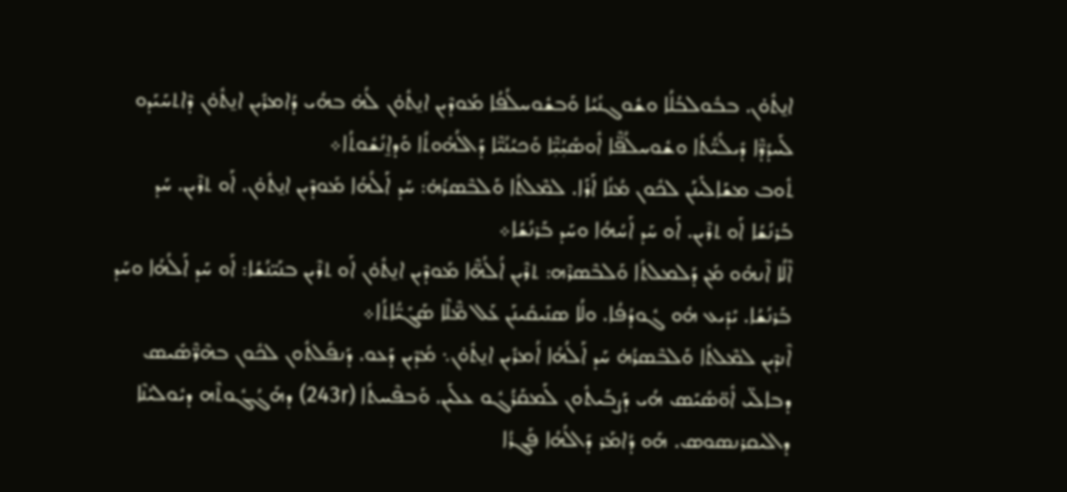ܐܢ̱ܬܽܘ̇ܢ. ܒܒܽܘܠܒܳܠܳܐ ܘܫܽܘܓܢܳܝܳܐ ܘܰܒܫܽܘܚܠܳܦܳܐ ܡܰܘܕܶܝܢ ܐܢ̱ܬܽܘ̇ܢ ܠܳܗ̇ ܒܗܳܝ ܕܳܐܡܪܺܝܢ ܐܢ̱ܬܽܘ̇ܢ ܕܶܐܬܚܰܝܰܕܘ ܠܰܚܕܳܕ̈ܶܐ ܕܺܝܠܳܝ̈ܳܬܳܐ ܘܫܽܘܚܠܳܦ̈ܶܐ ܐܽܘܣܺܝܼܳܝܼ̈ܶܐ ܘܰܟܝܳܢܳܝ̈ܶܐ ܕܰܐܠܳܗܽܘܬܳܐ ܘܰܕܐ̱ܢܳܫܽܘܬܳܐ܀
ܬܽܘܒ ܡܫܰܐܠܺܝܢܰܢ ܠܟܽܘܢ ܡܳܢܳܐ ܐܰܪܰܐ. ܠܡܶܠܬܳܐ ܘܰܠܒܶܣܪܳܗ̇: ܚܰܕ ܐܰܠܳܗܳܐ ܡܰܘܕܶܝܢ ܐܢ̱ܬܽܘ̇ܢ. ܐܰܘ ܬܪܶܝܢ. ܚܰܕ ܒܰܪܢܳܫܳܐ ܐܰܘ ܬܪܶܝܢ. ܐܰܘ ܚܰܕ ܐܰܚܳܗܳܐ ܘܚܰܕ ܒܰܪܢܳܫܳܐ܀
ܐܶܠܳܐ ܐܶܢܗܽܘ ܡܰܢ ܕܰܠܡܠܬܳܐ ܘܰܠܒܶܣܪܶܗ: ܬܪܶܝܢ ܐܳܠܳܗ̈ܶܐ ܡܰܘܕܶܝܢ ܐܢ̱ܬܽܘ̇ܢ ܐܰܘ ܬܪܶܝܢ ܒܢܰܝ̈ܢܳܫܳܐ: ܐܰܘ ܚܰܕ ܐܰܠܳܗܳܐ ܘܚܰܕ ܒܰܪܢܳܫܳܐ. ܝܺܕܺܝܥ ܗܽܘ ܓܽܘܕܳܦܳܐ. ܘܠܳܐ ܣܢܺܝܩܺܝܢܰܢ ܥܰܠ ܡ̈ܶܠܶܐ ܣܰܓܺܝ̈ܳܐܬܳܐ܀
ܐܶܢܕܶܝܢ ܠܡܶܠܬܳܐ ܘܰܠܒܶܣܪܳܗ̇ ܚܰܕ ܐܰܠܳܗܳܐ ܐܳܡܪܺܝܢ ܐܢ̱ܬܽܘ̇ܢ܆ ܡܳܕܶܝܢ ܕܰܥܘ. ܕܰܢܦܰܠܬܽܘܢ ܠܟܽܘܢ ܒܗܶܪ̈ܶܣܺܝܣ ܕܒܐܠ̈ܝ ܐܽܘ̈ܣܺܝܰܣ ܗܳܝ ܕܰܨܒܰܝܬܽܘܢ ܠܰܡܩܰܪܳܓܽܘ ܥܠܰܝܢ. ܘܰܒܦܶܚܬܳܐ (243r) ܕܗܰܓܳܓܽܘܬܶܗ ܕܝܽܘܠܝܰܢܶܐ ܕܐܠܝܩܪܢܣܘܣ. ܗܰܘ ܕܳܐܡܰܪ ܕܰܐܠܳܗܳܐ ܦܰܓܪܳܐ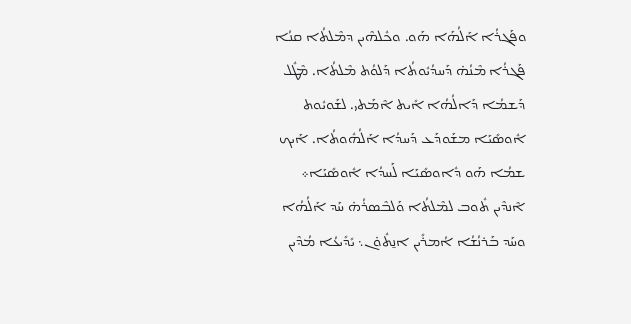ܘܦܰܓܪܳܐ ܐܰܠܳܗܰܐ ܗܰܘ. ܘܟܽܠܗܶܝܢ ܕܡܶܠܬܳܐ ܩܢܳܐ ܦܰܓܪܳܐ ܡܶܢܳܗ̇ ܕܰܚܕܳܝܽܘܬܳܐ ܕܰܠܘܳܬ ܡܶܠܬܳܐ. ܡܶܛܽܠ ܕܰܫܡܳܐ ܕܰܐܠܳܗܳܐ ܐܺܝܬ ܐܶܡܰܬܝ. ܠܫܰܘܝܽܘܬ ܐܽܘܣܺܝܰܐ ܡܫܰܘܕܰܥ ܕܰܚܕܳܐ ܐܰܠܳܗܽܘܬܳܐ. ܐܰܝܟ ܫܡܳܐ ܗܰܘ ܕܽܐܘܣܺܝܰܐ ܠܰܚܕܳܐ ܐܽܘܣܺܝܰܐ܀
ܐܶܢܕܶܝܢ ܬܽܘܒ ܠܡܶܠܬܳܐ ܘܰܠܒܶܣܪܳܗ̇ ܚܰܕ ܐܰܠܳܗܳܐ ܘܚܰܕ ܒܰܪܢܳܫܳܐ ܐܳܡܪܺܝܢ ܐܢ̱ܬܽܘ̇ܢ܆ ܝܺܕܺܝܥܳܐ ܡܳܕܶܝܢ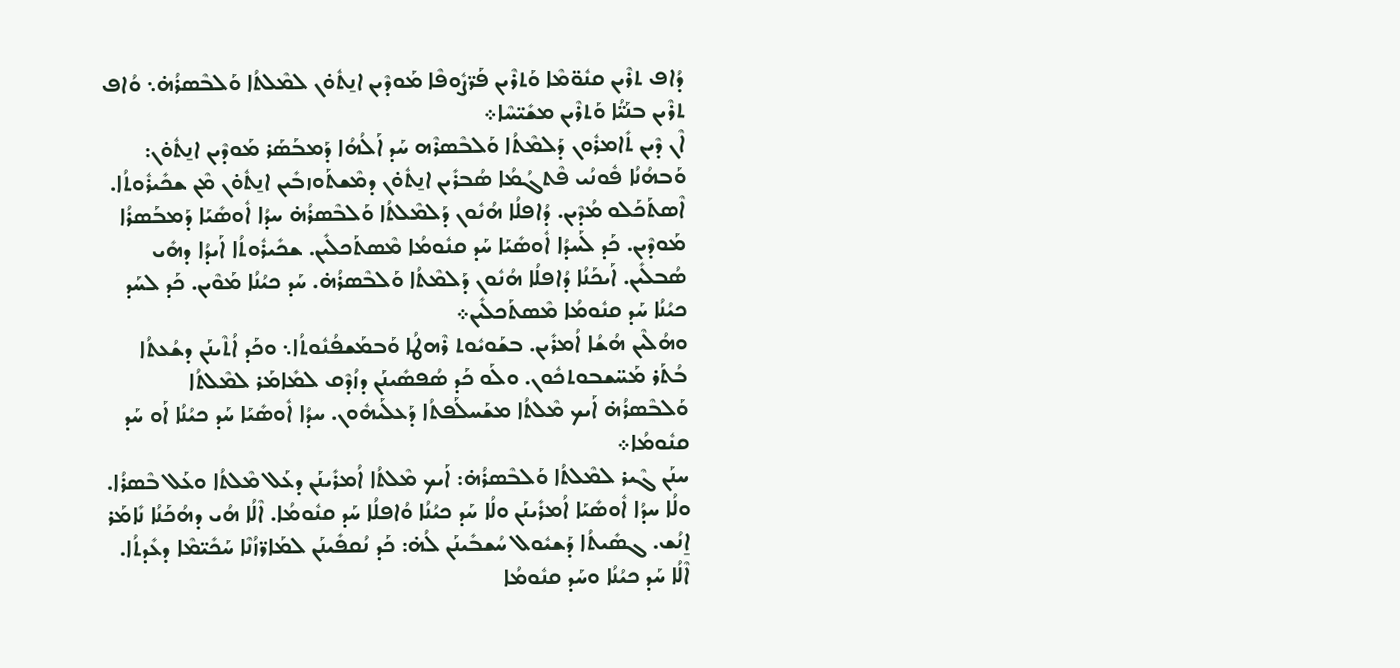ܕܳܐܦ ܬܪܶܝܢ ܩܢܽܘ̈ܡܶܐ ܘܰܬܪܶܝܢ ܦܰܪ̈ܨܽܘܦܶܐ ܡܰܘܕܶܝܢ ܐܢ̱ܬܽܘ̇ܢ ܠܡܶܠܬܳܐ ܘܰܠܒܶܣܪܳܗ̇܆ ܘܳܐܦ ܬܪܶܝܢ ܒܢܰܝ̈ܳܐ ܘܰܬܪܶܝܢ ܡܫܺܝ̈ܚܶܐ܀
ܐܶܢ ܕܶܝܢ ܬܺܐܡܪܽܘܢ ܕܰܠܡܶܬܳܐ ܘܰܠܒܶܣܪܶܗ ܚܰܕ ܐܰܠܳܗܳܐ ܕܰܡܒܰܣܰܪ ܡܰܘܕܶܝܢ ܐܢ̱ܬܽܘ̇ܢ: ܘܰܒܗܳܢܳܐ ܦܽܘܢܳܝ ܦܶܬܓܳܡܳܐ ܣܳܒܪܺܝܢ ܐܢ̱ܬܽܘ̇ܢ ܕܡܶܫܬܰܘܙܒܺܝܢ ܐܢ̱ܬܽܘ̇ܢ ܡܶܢ ܫܟܺܝܪܽܘܬܳܐ. ܐܶܣܬܰܟܰܠܘ ܡܳܕܶܝܢ. ܕܳܐܦܠܳܐ ܗܳܢܽܘܢ ܕܰܠܡܶܠܬܳܐ ܘܰܠܒܶܣܪܳܗ̇ ܚܕܳܐ ܐܽܘܣܺܝܰܐ ܕܰܡܒܰܣܪܳܐ ܡܰܘܕܶܝܢ. ܟܰܕ ܠܰܚܕܳܐ ܐܽܘܣܺܝܰܐ ܚܰܕ ܩܢܽܘܡܳܐ ܡܶܣܬܰܟܠܺܝܢ. ܫܟܺܝܪܽܘܬܳܐ ܐܰܝܕܳܐ ܕܗܺܝ ܣܳܒܠܺܝܢ. ܐܰܝܟܰܢܳܐ ܕܳܐܦܠܳܐ ܗܳܢܽܘܢ ܕܰܠܡܶܬܳܐ ܘܰܠܒܶܣܪܳܗ̇. ܚܰܕ ܟܝܳܢܳܐ ܡܰܘܶܝܢ. ܟܰܕ ܠܚܰܕ ܟܝܳܢܳܐ ܚܰܕ ܩܢܽܘܡܳܐ ܡܶܣܬܰܟܠܺܝܢ܀
ܘܗܳܠܶܝܢ ܗܳܫܳܐ ܐܳܡܪܺܝܢ. ܒܫܰܘܝܽܘܬ ܪܶܗܛܳܐ ܘܰܒܡܰܫܦܳܢܽܘܬܳܐ܆ ܘܟܰܕ ܐܳܬܶܝܢܰܢ ܕܫܳܥܬܳܐ ܒܳܬܰܪ ܡܰܚ̈ܫܒܘܬܟܽܘܢ. ܘܠܰܘ ܟܰܕ ܣܳܦܣܺܝܢܰܢ ܕܙܳܕܶܩ ܠܡܺܐܡܰܪ ܠܡܶܠܬܳܐ ܘܰܠܒܶܣܪܳܗ̇ ܐܰܝܟ ܡܶܠܬܳܐ ܡܫܰܚܠܰܦܬܳܐ ܕܰܥܠܰܝܗܽܘܢ. ܚܕܳܐ ܐܽܘܣܺܝܰܐ ܚܰܕ ܟܝܳܢܳܐ ܐܰܘ ܚܰܕ ܩܢܽܘܡܳܐ܀
ܚܢܰܢ ܓܶܝܪ ܠܡܶܠܬܳܐ ܘܰܠܒܶܣܪܳܗ̇: ܐܰܝܟ ܡܶܠܬܳܐ ܐܳܡܪܺܝܢܰܢ ܕܥܰܠ ܡܶܠܬܳܐ ܘܥܰܠ ܒܶܣܪܳܐ. ܘܠܳܐ ܚܕܳܐ ܐܽܘܣܺܝܰܐ ܐܳܡܪܺܝܢܰܢ ܘܠܳܐ ܚܰܕ ܟܝܳܢܳܐ ܘܳܐܦܠܳܐ ܚܰܕ ܩܢܽܘܡܳܐ. ܐܶܠܳܐ ܗܳܝ ܕܗܳܟܰܢܳܐ ܢܺܐܡܰܪ ܐ̱ܢܳܫ. ܓܣܺܝܬܳܐ ܕܰܫܝܽܘܠ ܚܳܫܒܺܝܢܰܢ ܠܳܗ̇: ܟܰܕ ܢܳܩܦܺܝܢܰܢ ܠܡܰܐܪ̈ܙܳܢܶܐ ܚܰܟܺܝ̈ܡܶܐ ܕܥܺܕܬܳܐ. ܐܶܠܳܐ ܚܰܕ ܟܝܳܢܳܐ ܘܚܰܕ ܩܢܽܘܡܳܐ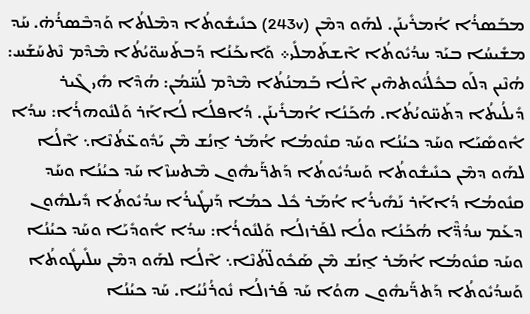ܡܒܰܣܪܳܐ ܐܳܡܪܺܝܢܰܢ. ܠܗܰܘ ܕܡܶܢ (243v) ܟܢܺܝܫܽܘܬܳܐ ܕܡܶܠܬܳܐ ܘܰܕܒܶܣܪܳܗ̇. ܚܰܕ ܡܫܺܝܚܳܐ ܒܝܰܕ ܚܕܳܝܽܘܬܳܐ ܐܶܫܬܰܡܠܺܝ܀ ܘܰܐܝܟܰܢܳܐ ܕܰܒܬܰܚܘ̈ܝܳܬܳܐ ܡܶܕܶܡ ܢܶܬܚܰܫܰܚ: ܗܳܢܶܝܢ ܕܠܰܘ ܒܟܽܠܳܝܽܘܬܗܶܝܢ ܐܶܠܳܐ ܒܰܡܢܳܬܳܐ ܡܶܕܶܡ ܠܳܚ̈ܡܳܢ: ܗܳܕܶܐ ܗܺܝ ܓܶܝܪ ܕܺܝܠܳܝܬܳܐ ܕܬܰܚ̈ܘܝܳܬܳܐ. ܗܳܟܰܢܳܐ ܐܳܡܪܺܝܢܰܢ. ܕܳܐܦܠܳܐ ܠܳܐܐܰܪ ܘܰܠܢܽܘܗܪܳܐ: ܚܕܳܐ ܐܽܘܣܺܝܰܐ ܘܚܰܕ ܟܝܳܢܳܐ ܘܚܰܕ ܩܢܽܘܡܳܐ ܐܳܡܰܪ ܐ̱ܢܳܫ ܡܶܢ ܝܰܕܽܘܥ̈ܬܳܢܶܐ܆ ܐܶܠܳܐ ܠܗܰܘ ܕܡܶܢ ܟܢܺܝܫܽܘܬܳܐ ܘܰܚܕܳܝܽܘܬܳܐ ܕܰܬܪܰ̈ܝܗܽܘܢ ܡܶܬܚܙܶܐ ܚܰܕ ܟܝܳܢܳܐ ܘܚܰܕ ܩܢܽܘܡܳܐ ܕܳܐܐܰܪ ܢܰܗܺܝܪܳܐ ܐܳܡܰܪ ܟܽܠ ܟܡܳܐ ܕܰܢܛܺܝܪܳܐ ܚܕܳܝܽܘܬܳܐ ܕܺܝܠܗܽܘܢ ܕܥܰܡ ܚܕܳܕ̈ܶܐ ܗܳܟܰܢܳܐ ܘܠܳܐ ܠܦܰܪܙܠܳܐ ܘܰܠܢܽܘܪܳܐ: ܚܕܳܐ ܐܽܘܕܺܝܰܐ ܘܚܰܕ ܟܝܳܢܳܐ ܘܚܰܕ ܩܢܽܘܡܳܐ ܐܳܡܰܪ ܐ̱ܢܳܫ ܡܶܢ ܣܰܟܽܘܠ̈ܬܳܢܶܐ܆ ܐܶܠܳܐ ܠܗܰܘ ܕܡܶܢ ܚܠܺܝܛܽܘܬܳܐ ܘܰܚܕܳܝܽܘܬܳܐ ܕܰܬܪ̈ܰܝܗܽܘܢ ܗܘܳܐ ܚܰܕ ܦܰܪܙܠܳܐ ܢܽܘܪܳܢܳܝܳܐ. ܚܰܕ ܟܝܳܢܳܐ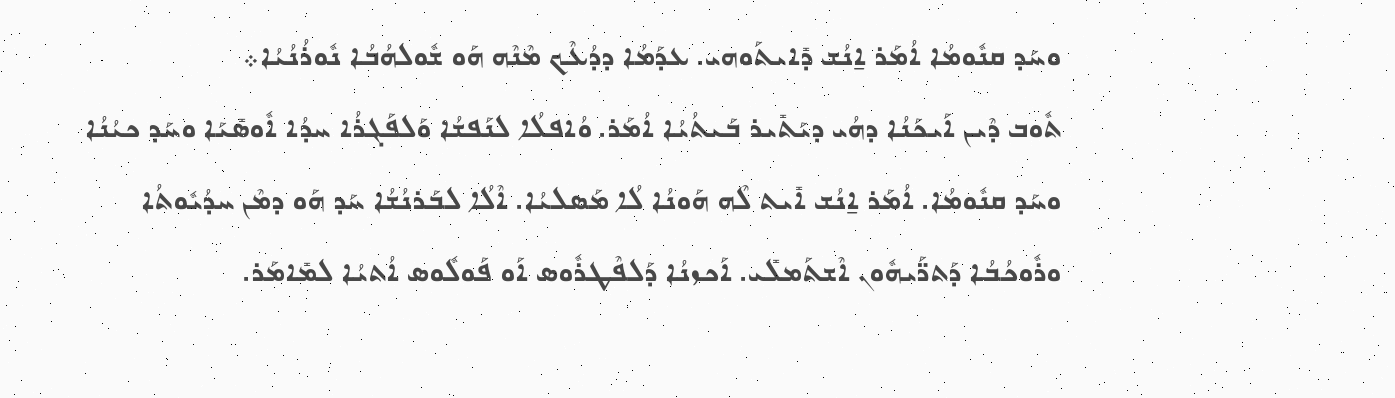ܘܚܰܕ ܩܢܽܘܡܳܐ ܐܳܡܰܪ ܐ̱ܢܳܫ ܕܺܐܝܬܰܘܗܝ. ܥܕܰܡܳܐ ܕܕܳܥܶܟ ܡܶܢܶܗ ܗܰܘ ܫܽܘܠܗܳܒܳܐ ܢܽܘܪܳܢܳܝܳܐ܀
ܬܽܘܒ ܕܶܝܢ ܐܰܝܟܰܢܳܐ ܕܗܳܝ ܕܝܰܬܺܝܪ ܒܰܝܬܳܝܳܐ ܐܳܡܰܪ. ܘܳܐܦܠܳܐ ܠܢܰܦܫܳܐ ܘܰܠܦܰܓܪܳܐ ܚܕܳܐ ܐܽܘܣܺܝܰܐ ܘܚܰܕ ܟܝܳܢܳܐ ܘܚܰܕ ܩܢܽܘܡܳܐ. ܐܳܡܰܪ ܐ̱ܢܳܫ ܐܺܝܬ ܠܶܗ ܗܰܘܢܳܐ ܠܳܐ ܡܰܣܠܝܳܐ. ܐܶܠܳܐ ܠܒܰܪܢܳܫܳܐ ܚܰܕ ܗܰܘ ܕܡܶܢ ܚܕܳܝܽܘܬܳܐ ܘܪܽܘܟܳܒܳܐ ܕܰܬܪ̈ܰܝܗܽܘܢ ܐܶܫܬܰܡܠܺܝ. ܐܰܟܙܢܳܐ ܕܰܠܦܶܛܪܽܘܣ ܐܰܘ ܦܰܘܠܽܘܣ ܐܳܬܝܳܐ ܠܡܺܐܡܰܪ.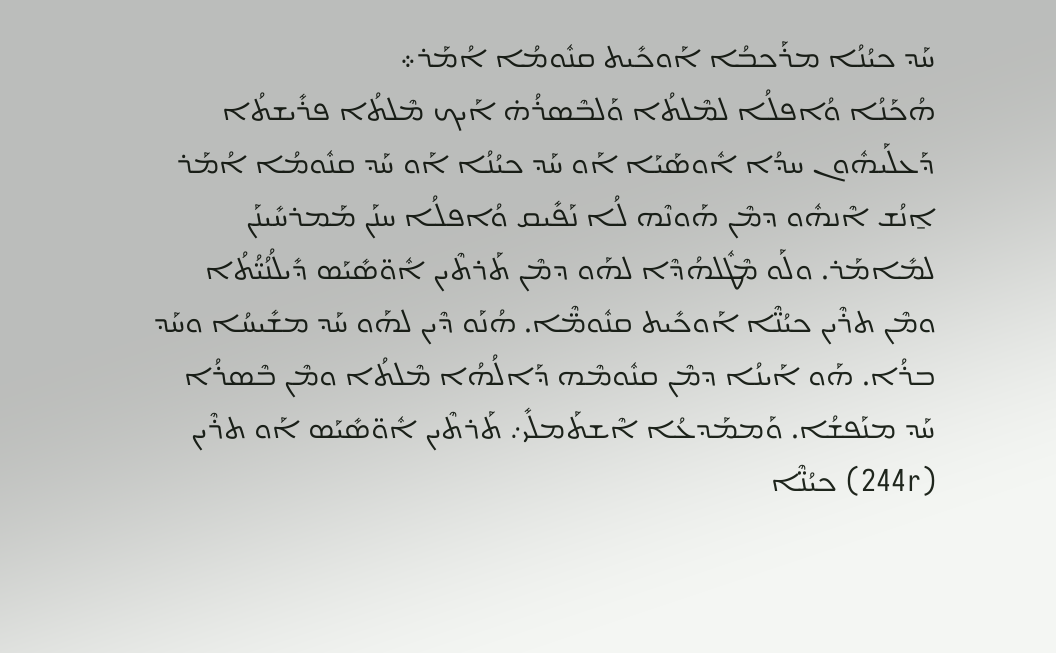ܚܰܕ ܟܝܳܢܳܐ ܡܪܰܟܒܳܐ ܐܰܘܟܺܝܬ ܩܢܽܘܡܳܐ ܐܳܡܰܪ܀
ܗܳܟܰܢܳܐ ܘܳܐܦܠܳܐ ܠܡܶܠܬܳܐ ܘܰܠܒܶܣܪܳܗ̇ ܐܰܝܟ ܡܶܠܬܳܐ ܦܪܺܝܫܬܳܐ ܕܰܥܠܰܝܗܽܘܢ ܚܕܳܐ ܐܽܘܣܰܝܰܐ ܐܰܘ ܚܰܕ ܟܝܳܢܳܐ ܐܰܘ ܚܰܕ ܩܢܽܘܡܳܐ ܐܳܡܰܪ ܐ̱ܢܳܫ ܐܶܢܗܽܘ ܕܡܶܢ ܗܰܘܢܶܗ ܠܳܐ ܢܰܦܺܝܩ ܘܳܐܦܠܳܐ ܚܢܰܢ ܡܰܡܪܚܺܝܢܰܢ ܠܡܺܐܡܰܪ. ܘܠܰܘ ܡܶܛܽܠܗܳܕܶܐ ܠܗܰܘ ܕܡܶܢ ܬܰܪܬܶܝܢ ܐܽܘ̈ܣܺܝܰܣ ܕܺܝܠܳܢܳܝ̈ܳܬܳܐ ܘܡܶܢ ܬܪܶܝܢ ܟܝܳܢ̈ܶܐ ܐܰܘܟܺܝܬ ܩܢܽܘܡ̈ܶܐ. ܗܳܢܰܘ ܕܶܝܢ ܠܗܰܘ ܚܰܕ ܡܫܺܝܚܳܐ ܘܚܰܕ ܒܪܳܐ. ܗܰܘ ܐܰܝܢܳܐ ܕܡܶܢ ܩܢܽܘܡܶܗ ܕܰܐܠܳܗܳܐ ܡܶܠܬܳܐ ܘܡܶܢ ܒܶܣܪܳܐ ܚܰܕ ܡܢܰܦܫܳܐ. ܘܰܡܡܰܕܥܳܐ ܐܶܫܬܰܡܠܺܝ܇ ܬܰܪܬܶܝܢ ܐܽܘ̈ܣܺܝܰܣ ܐܰܘ ܬܪܶܝܢ (244r) ܟܝܳܢ̈ܶܐ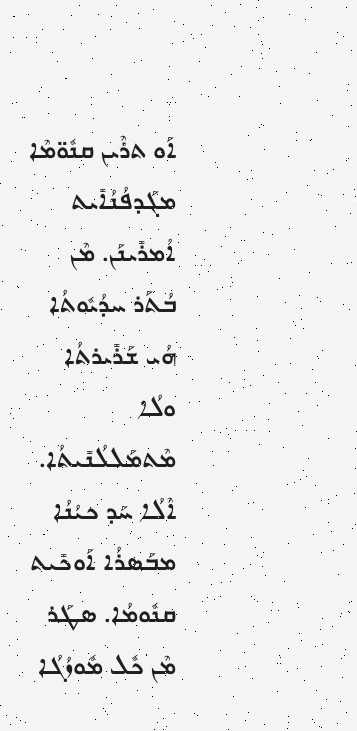ܐܰܘ ܬܪܶܝܢ ܩܢܽܘ̈ܡܶܐ ܡܓܰܕܦܳܢܳܐܺܝܬ ܐܳܡܪܺܝܢܰܢ. ܡܶܢ ܒܳܬܰܪ ܚܕܳܝܽܘܬܳܐ ܗܳܝ ܫܰܪܺܝܪܬܳܐ ܘܠܳܐ ܡܶܬܡܰܠܠܳܢܺܝܬܳܐ. ܐܶܠܳܐ ܚܰܕ ܟܝܳܢܳܐ ܡܒܰܣܪܳܐ ܐܰܘܟܺܝܬ ܩܢܽܘܡܳܐ. ܣܛܰܪ ܡܶܢ ܟܽܠ ܡܽܘܙܳܓܳܐ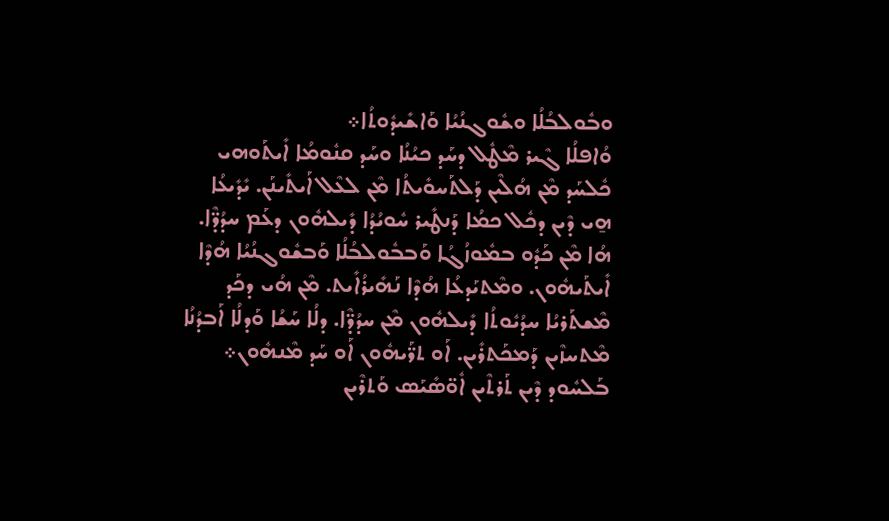ܘܒܽܘܠܒܳܠܳܐ ܘܫܽܘܓܢܳܝܳܐ ܘܰܐܫܺܝܕܽܘܬܳܐ܀
ܘܳܐܦܠܳܐ ܓܶܝܪ ܡܶܛܽܠ ܕܚܰܕ ܟܝܳܢܳܐ ܘܚܰܕ ܩܢܽܘܡܳܐ ܐܺܝܬܰܘܗܝ ܟܽܠܚܰܕ ܡܶܢ ܗܳܠܶܝܢ ܕܰܠܬܰܚܘܺܝܬܳܐ ܡܶܢ ܠܥܶܠ ܐܰܝܬܺܝܢܰܢ. ܝܺܕܺܝܥܳܐ ܗ̱ܝ ܕܶܝܢ ܕܟܽܠ ܟܡܳܐ ܕܰܢܛܺܝܪ ܚܽܘܝܳܕܳܐ ܕܺܝܠܗܽܘܢ ܕܥܰܡ ܚܕܳܕ̈ܶܐ. ܗܳܐ ܡܶܢ ܟܰܕܽܘ ܒܡܽܘܙܳܓܳܐ ܘܰܒܒܽܘܠܒܳܠܳܐ ܘܰܒܫܽܘܓܢܳܝܳܐ ܗܳܕܶܐ ܐܺܝܬܰܝܗܽܘܢ. ܘܡܶܬܝܰܕܥܳܐ ܗܳܕܶܐ ܢܰܗܺܝܪܳܐܺܝܬ. ܡܶܢ ܗܳܝ ܕܟܰܕ ܡܶܫܬܰܪܝܳܐ ܚܕܳܝܽܘܬܳܐ ܕܺܝܠܗܽܘܢ ܡܶܢ ܚܕܳܕ̈ܶܐ. ܕܠܳܐ ܚܰܫܳܐ ܘܰܕܠܳܐ ܐܰܒܕܳܢܳܐ ܡܶܬܚܙܶܝܢ ܕܰܡܟܰܬܪܺܝܢ. ܐܰܘ ܬܪ̈ܰܝܗܽܘܢ ܐܰܘ ܚܰܕ ܡܶܢܗܽܘܢ܀
ܒܰܠܚܽܘܕ ܕܶܝܢ ܬܰܪܬܶܝܢ ܐܽܘ̈ܣܺܝܰܣ ܘܰܬܪܶܝܢ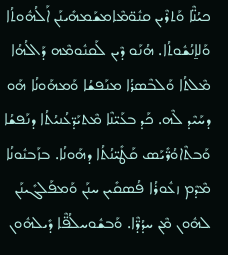ܟܝܳܢ̈ܶܐ ܘܰܬܪܶܝܢ ܩܢܽܘ̈ܡܶܐܡܫܰܡܗܺܝܢܰܢ ܐܰܠܳܗܽܘܬܳܐ ܘܰܠܐ̱ܢܳܫܽܘܬܳܐ. ܗܳܢܰܘ ܕܶܝܢ ܠܰܩܢܽܘܡܶܗ ܕܰܐܠܳܗܳܐ ܡܶܠܬܳܐ ܘܰܠܒܶܣܪܳܐ ܡܢܰܦܫܳܐ ܘܰܡܗܰܘܢܳܐ ܗܰܘ ܕܚܰܝܶܕ ܠܶܗ. ܟܰܕ ܒܥܰܝ̈ܢܶܐ ܡܶܬܝܰܕ̈ܥܳܢܝܳܬܳܐ ܕܢܰܦܫܳܐ ܘܰܒܬܶܐܘܳܪ̈ܺܝܰܣ ܩܰܛܺܝ̈ܢܳܬܳܐ ܕܗܰܘܢܳܐ. ܒܙܰܒܢܽܘܢܳܐ ܡܶܕܶܡ ܙܥܽܘܪܳܐ ܦܳܣܩܺܝܢ ܚܢܰܢ ܘܰܡܦܰܠܓܺܝܢܰܢ ܠܗܽܘܢ ܡܶܢ ܚܕܳܕ̈ܶܐ. ܘܰܒܫܽܘܚܠܳܦ̈ܶܐ ܕܺܝܠܗܽܘܢ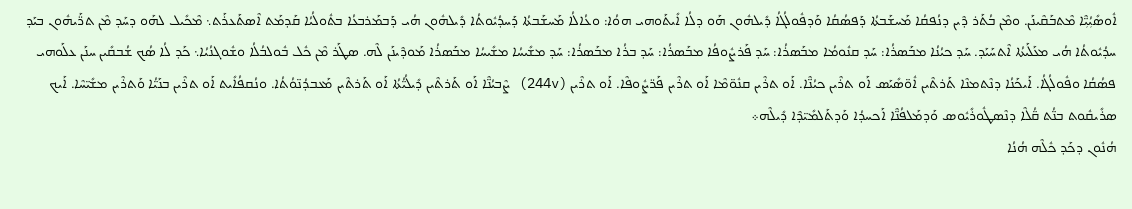ܐܽܘܣܺܝܼܳܝܼ̈ܶܐ ܡܶܬܒܰܩܶܝܢܰܢ. ܘܡܶܢ ܒܳܬܰܪ ܕܶܝܢ ܕܢܳܦܩܳܐ ܡܰܚܫܰܒܬܳܐ ܕܰܦܣܳܩܳܐ ܘܰܕܦܽܘܠܳܓܳܐ ܕܺܝܠܗܽܘܢ ܗܰܘ ܕܠܳܐ ܐܺܝܬܰܘܗܝ ܗܘܳܐ: ܘܥܳܐܠܳܐ ܡܰܚܫܰܒܬܳܐ ܕܰܚܕܳܝܽܘܬܳܐ ܕܺܝܠܗܽܘܢ ܗܳܝ ܕܰܒܡܰܪܒܥܳܐ ܒܬܽܘܠܳܝܳܐ ܩܰܕܡܰܬ ܐܶܣܬܰܥܪܰܬ܆ ܡܶܟܺܝܠ ܠܗܰܘ ܕܚܰܕ ܡܶܢ ܬܪ̈ܰܝܗܽܘܢ ܒܝܰܕ ܚܕܳܝܽܘܬܳܐ ܗܳܝ ܡܥܰܠܰܝܬܳܐ ܐܶܬܚܰܝܰܕ. ܚܰܕ ܟܝܳܢܳܐ ܡܒܰܣܪܳܐ: ܚܰܕ ܩܢܽܘܡܳܐ ܡܒܰܣܪܳܐ: ܚܰܕ ܦܰܪܨܽܘܦܳܐ ܡܒܰܣܪܳܐ: ܚܰܕ ܒܪܳܐ ܡܒܰܣܪܳܐ: ܚܰܕ ܡܫܺܝܚܳܐ ܡܫܺܝܚܳܐ ܡܒܰܣܪܳܐ ܡܰܘܕܶܝܢܰܢ ܠܶܗ. ܣܛܰܪ ܡܶܢ ܟܽܠ ܒܽܘܠܒܳܠܳܐ ܘܫܽܘܓܢܳܝܳܐ܆ ܟܰܕ ܠܳܐ ܣܳܟ ܫܳܒܩܺܝܢ ܚܢܰܢ ܥܠܰܘܗܝ ܦܣܳܩܳܐ ܘܦܽܘܠܳܓܳܐ. ܐܰܝܟܰܢܳܐ ܕܢܶܬܡܢܶܐ ܬܰܪܬܶܝܢ ܐܽܘ̈ܣܺܝܰܣ ܐܰܘ ܬܪܶܝܢ ܟܝܳܢ̈ܶܐ. ܐܰܘ ܬܪܶܝܢ ܩܢܽܘ̈ܡܶܐ ܐܰܘ ܬܪܶܝܢ ܦܰܪ̈ܨܽܘܦܶܐ. ܐܰܘ ܬܪܶܝܢ (244v) ܨܶܒܝܳܢ̈ܶܐ ܐܰܘ ܬܰܪܬܶܝܢ ܕܺܝܠܳܝ̈ܳܬܳܐ ܐܰܘ ܬܰܪܬܶܝܢ ܡܰܥܒܕܳܢ̈ܘܳܬܳܐ. ܘܢܳܩܦܳܐܺܝܬ ܐܰܘ ܬܪܶܝܢ ܒܢܰܝ̈ܳܐ ܘܰܬܪܶܝܢ ܡܫܺܝ̈ܚܶܐ. ܐܰܝܟ ܣܪܺܝܩܽܘܬ ܒܢ̈ܳܬ ܩ̈ܳܠܶܐ ܕܢܶܣܛܽܘܪܺܝܽܘܣ ܘܰܕܡܰܠܦܳܢ̈ܶܐ ܐܰܟܚܕܳܐ ܘܰܕܬܰܠܡܺܝ̈ܕܶܐ ܕܺܝܠܶܗ܀
ܗܳܢܽܘܢ ܕܟܰܕ ܟܽܠܶܗ ܗܳܢܳܐ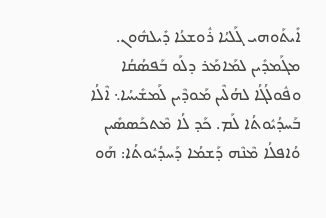ܐܺܝܬܰܘܗܝ ܓܰܠܝܳܐ ܪܽܘܫܥܳܐ ܕܺܝܠܗܽܘܢ. ܡܓܰܡܕܺܝܢ ܠܡܰܐܡܰܪ ܕܠܰܘ ܒܰܦܣܳܩܳܐ ܘܦܽܘܠܳܓܳܐ ܠܗܳܠܶܝܢ ܡܰܘܕܶܝܢ ܠܰܡܫܺܝܚܳܐ܆ ܐܶܠܳܐ ܒܰܚܕܳܝܽܘܬܳܐ ܠܰܡ. ܟܰܕ ܠܳܐ ܡܶܬܟܰܣܣܺܝܢ ܘܳܐܦܠܳܐ ܡܶܢܶܗ ܕܰܫܡܳܐ ܕܰܚܕܳܝܽܘܬܳܐ: ܗܰܘ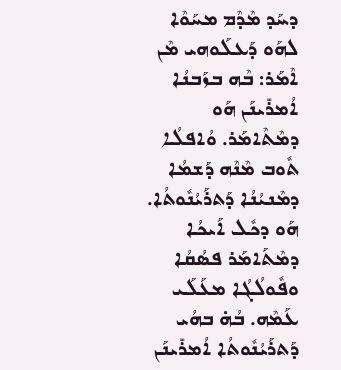ܕܚܰܕ ܡܶܕܶܡ ܡܚܰܘܶܐ ܠܗܰܘ ܕܰܥܠܰܘܗܝ ܡܶܢ ܐܶܡܰܪ: ܒܶܗ ܒܙܰܒܢܳܐ ܐܳܡܪܺܝܢܰܢ ܗܰܘ ܕܡܶܬܶܐܡܰܪ. ܘܳܐܦܠܳܐ ܬܽܘܒ ܡܶܢܶܗ ܕܰܫܡܳܐ ܕܡܶܢܝܳܢܳܐ ܕܰܬܪܰܝܳܢܽܘܬܳܐ. ܗܰܘ ܕܟܽܠ ܐܰܝܟܳܐ ܕܡܶܬܰܐܡܰܪ ܦܣܳܩܳܐ ܘܦܽܘܠܳܓܳܐ ܡܥܰܠܰܝ ܥܰܡܶܗ. ܒܳܗ̇ ܒܗܳܝ ܕܰܬܪܰܝܳܢܽܘܬܳܐ ܐܳܡܪܺܝܢܰܢ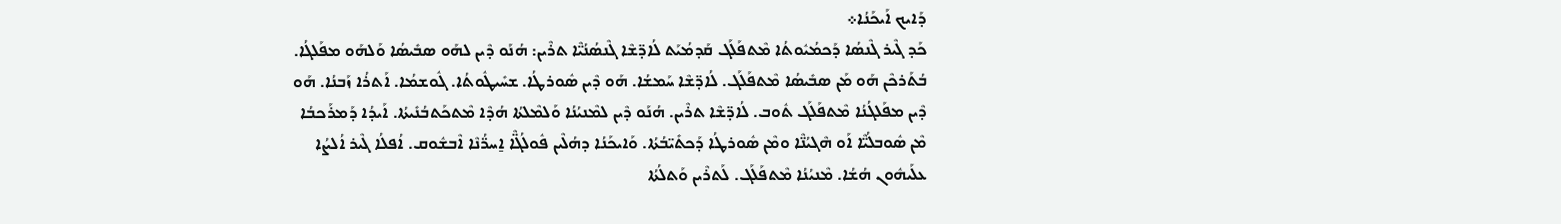ܕܰܐܝܟ ܐܰܝܟܰܢܳܐ܀
ܟܰܕ ܓܶܝܪ ܓܶܢܣܳܐ ܕܰܟܡܳܝܽܘܬܳܐ ܡܶܬܦܰܠܰܓ ܩܰܕܡܳܝܰܬ ܠܳܐܕ̈ܫܶܐ ܓܶܢܣܳܢܳܝ̈ܶܐ ܬܪܶܝܢ: ܗܳܢܰܘ ܕܶܝܢ ܠܗܰܘ ܣܒܺܝܣܳܐ ܘܰܠܗܰܘ ܡܦܰܠܓܳܐ. ܒܳܬܰܪܟܶܢ ܗܰܘ ܡܰܢ ܣܒܺܝܣܳܐ ܡܶܬܦܰܠܰܓ. ܠܳܐܕ̈ܫܶܐ ܚܰܡܫܳܐ. ܗܰܘ ܕܶܝܢ ܣܽܘܪܛܳܐ. ܫܚܺܝܛܽܘܬܳܐ. ܓܽܘܫܡܳܐ. ܐܰܬܪܳܐ ܙܰܒܢܳܐ. ܗܰܘ ܕܶܝܢ ܡܦܰܠܓܳܢܳܐ ܡܶܬܦܰܠܰܓ ܬܽܘܒ. ܠܳܐܕ̈ܫܶܐ ܬܪܶܝܢ. ܗܳܢܰܘ ܕܶܝܢ ܠܡܶܢܝܳܢܳܐ ܘܰܠܡܶܠܬܳܐ ܗܳܕܶܐ ܡܶܬܟܰܬܒܳܢܺܝܬܳܐ. ܐܰܝܕܳܐ ܕܰܡܪܰܟܒܳܐ ܡܶܢ ܣܽܘܒܠܳܝ̈ܶܐ ܐܰܘ ܗܶܓܝܳܢ̈ܶܐ ܘܡܶܢ ܣܽܘܪܛܳܐ ܕܰܟܬܺܝ̈ܒܳܬܳܐ. ܘܰܐܝܟܰܢܳܐ ܕܗܳܠܶܝܢ ܦܽܘܠܳܓ̈ܶܐ ܐ̱ܚܪ̈ܳܢܶܐ ܐܶܒܫܽܘܩ. ܐܳܦܠܳܐ ܓܶܝܪ ܐܳܠܨܳܐ ܥܠܰܝܗܽܘܢ ܗܳܫܳܐ. ܡܶܢܝܳܢܳܐ ܡܶܬܦܰܠܰܓ. ܠܰܬܪܶܝܢ ܘܰܬܠܳܬܳܐ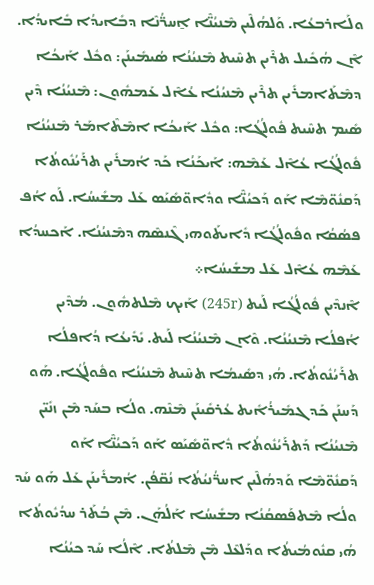ܘܠܰܐܪܒܥܳܐ. ܘܰܠܗܳܠܶܝܢ ܡܶܢܝܳܢ̈ܶܐ ܐ̱ܚܪ̈ܳܢܶܐ ܕܒܺܐܝܕܳܐ ܒܺܐܝܕܳܐ. ܐܶܢ ܗܳܟܺܝܠ ܬܪܶܝܢ ܬܚܶܝܬ ܡܶܢܝܳܢܳܐ ܣܳܝܡܺܝܢܰܢ: ܘܟܽܠ ܐܰܝܟܳܐ ܕܡܶܬܰܐܡܪܺܝܢ ܬܪܶܝܢ ܡܶܢܝܳܢܳܐ ܥܳܐܶܠ ܥܰܡܗܽܘܢ: ܡܶܢܝܳܢܳܐ ܕܶܝܢ ܣܺܝܡ ܬܚܶܝܬ ܦܽܘܠܳܓܳܐ: ܘܟܽܠ ܐܰܝܟܳܐ ܐܡܶܬܶܐܡܰܪ ܡܶܢܝܳܢܳܐ ܦܽܘܠܳܓܳܐ ܥܳܐܶܠ ܥܰܡܶܗ: ܐܰܝܟܰܢܳܐ ܟܰܕ ܐܳܡܪܺܝܢ ܬܪܰܝܳܢܽܘܬܳܐ ܕܰܩܢܽܘ̈ܡܶܐ ܐܰܘ ܕܰܟܝܳܢ̈ܶܐ ܘܕܽܐܘ̈ܣܺܝܰܣ ܥܰܠ ܡܫܺܝܚܳܐ. ܠܰܘ ܐܳܦ ܦܣܳܩܳܐ ܘܦܽܘܠܳܓܳܐ ܕܺܐܝܬܰܘܗܝ ܓܶܢܣܶܗ ܕܡܶܢܝܳܢܳܐ. ܐܰܟܚܕܳܐ ܥܰܡܶܗ ܥܳܐܶܠ ܥܰܠ ܡܫܺܝܚܳܐ܀
ܐܶܢܕܶܝܢ ܦܽܘܠܳܓܳܐ ܠܰܝܬ (245r) ܐܰܝܟ ܡܶܠܬܗܽܘܢ. ܡܳܕܶܝܢ ܐܳܦܠܳܐ ܡܶܢܝܳܢܳܐ. ܘܶܐܢ ܡܶܢܝܳܢܳܐ ܠܰܝܬ. ܝܺܕܺܝܥܳܐ ܕܳܐܦܠܳܐ ܬܪܰܝܳܢܽܘܬܳܐ. ܗܳܝ ܕܣܺܝܡܳܐ ܬܚܶܝܬ ܡܶܢܝܳܢܳܐ ܘܦܽܘܠܳܓܳܐ. ܗܰܘ ܕܰܚܢܰܢ ܟܰܕ ܓܡܺܝܪܳܐܺܝܬ ܥܳܪܩܺܝܢܰܢ ܡܶܢܶܗ. ܘܠܳܐ ܒܚܰܕ ܡܶܢ ܙܢܺܝ̈ܢ ܡܶܢܝܳܢܳܐ ܕܰܬܪܰܝܳܢܽܘܬܳܐ ܕܽܐܘ̈ܣܺܝܰܣ ܐܰܘ ܕܰܟܝܳܢ̈ܶܐ ܐܰܘ ܕܰܩܢܽܘ̈ܡܶܐ ܘܰܕܗܳܠܶܝܢ ܐܚܪ̈ܳܢܝܳܬܳܐ ܢܳܩ̈ܦܳܢ. ܐܳܡܪܺܝܢܰܢ ܥܰܠ ܗܰܘ ܚܰܕ ܘܠܳܐ ܡܶܬܦܰܣܩܳܢܳܐ ܡܫܺܝܚܳܐ ܐܰܠܳܗܰܢ. ܡܶܢ ܒܳܬܰܪ ܚܕܳܝܽܘܬܳܐ ܗܳܝ ܩܢܽܘܡܳܝܬܳܐ ܘܕܰܠܥܶܠ ܡܶܢ ܡܶܠܬܳܐ. ܐܶܠܳܐ ܚܰܕ ܟܝܳܢܳܐ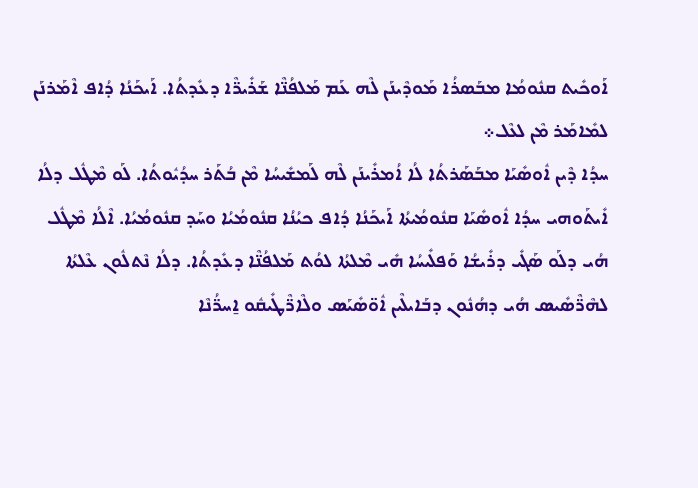ܐܰܘܟܺܝܬ ܩܢܽܘܡܳܐ ܡܒܰܣܪܳܐ ܡܰܘܕܶܝܢܰܢ ܠܶܗ ܥܰܡ ܡܰܠܦܳܢ̈ܶܐ ܫܰܪܺܝܪ̈ܶܐ ܕܥܺܕܬܳܐ. ܐܰܝܟܰܢܳܐ ܕܳܐܦ ܐܶܡܰܪܢܰܢ ܠܡܺܐܡܰܪ ܡܶܢ ܠܥܶܠ܀
ܚܕܳܐ ܕܶܝܢ ܐܽܘܣܺܝܰܐ ܡܒܰܣܰܪܬܳܐ ܠܳܐ ܐܳܡܪܺܝܢܰܢ ܠܶܗ ܠܰܡܫܺܝܚܳܐ ܡܶܢ ܒܳܬܰܪ ܚܕܳܝܽܘܬܳܐ. ܠܰܘ ܡܶܛܽܠ ܕܠܳܐ ܐܺܝܬܰܘܗܝ ܚܕܳܐ ܐܽܘܣܺܝܰܐ ܩܢܽܘܡܳܝܬܳܐ ܐܰܝܟܰܢܳܐ ܕܳܐܦ ܟܝܳܢܳܐ ܩܢܽܘܡܳܝܳܐ ܘܚܰܕ ܩܢܽܘܡܳܝܳܐ. ܐܶܠܳܐ ܡܶܛܽܠ ܗܳܝ ܕܠܰܘ ܣܰܓܺܝ ܕܪܺܝܫܳܐ ܘܰܦܠܺܝܚܳܐ ܗܺܝ ܡܶܠܬܳܐ ܠܘܳܬ ܡܰܠܦܳܢ̈ܶܐ ܕܥܺܕܬܳܐ. ܕܠܳܐ ܢܶܬܠܽܘܢ ܥܶܠܬܳܐ ܠܗܶܪ̈ܶܣܺܝܣ ܗܳܝ ܕܗܳܢܽܘܢ ܕܒܰܐܝܠܶܝܢ ܐܽܘ̈ܣܺܝܰܣ ܘܠܶܐܪ̈ܶܛܺܝܩܽܘ ܐ̱ܚܪ̈ܳܢܶܐ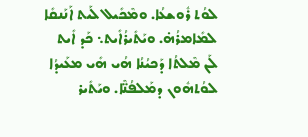ܠܘܳܬ ܪܽܘܫܥܳܐ. ܘܡܶܟܺܝܠ ܠܰܝܬ ܐܰܢܰܢܩܺܐ ܠܡܺܐܡܪܳܗ̇. ܘܝܰܬܺܝܪܳܐܺܝܬ܆ ܟܰܕ ܐܺܝܬ ܠܰܢ ܡܶܠܬܳܐ ܕܰܟܝܳܢܳܐ ܗܳܝ ܗܺܝ ܡܥܰܝܕܳܐ ܠܘܳܬܗܽܘܢ ܕܡܰܠܦܳܢ̈ܶܐ. ܘܝܰܬܺܝܪ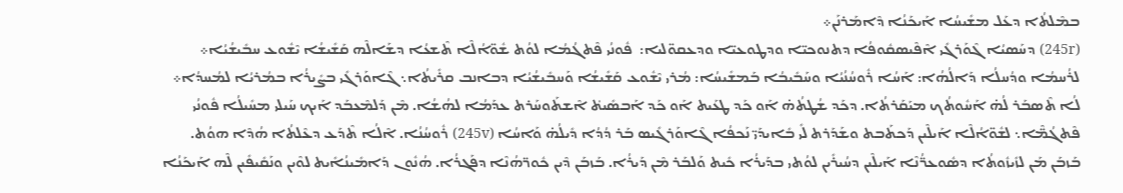ܒܡܶܠܬܳܐ ܕܥܰܠ ܡܫܺܝܚܳܐ ܐܰܝܟܰܢܳܐ ܕܶܐܡܰܪܢܰܢ܀
(245r) ܕܚܰܣܝܳܐ ܓܶܘܰܪܓܺܝ ܐܶܦܶܝܣܩܽܘܦܳܐ ܕܬܢܘܟܝ̈ܐ ܘܕܛܘܥܝ̈ܐ ܘܕܥܩܘ̈ܠܝܐ:  ܦܽܘܢܳܝ ܦܶܬܓܳܡܳܐ ܠܘܳܬ ܫܽܘ̈ܐܳܠܶܐ ܬܶܫܥܳܐ ܕܫܰܐܠܶܗ ܩܰܫܺܝܫܳܐ ܝܶܫܽܘܥ ܚܒܺܝܫܳܝܳܐ܀
ܠܪܳܚܡܳܐ ܘܕܳܚܠܳܐ ܕܰܐܠܳܗܳܐ: ܐܰܚܳܐ ܪܽܘܚܳܢܳܝܳܐ ܘܚܰܒܺܝܒܳܐ ܒܰܡܫܺܝܚܳܐ: ܡܳܪܝ ܝܶܫܽܘܥ ܩܰܫܺܝܫܳܐ ܘܰܚܒܺܝܫܳܝܳܐ ܕܒܐܢܒ ܩܪܺܝܬܳܐ܆ ܓܶܐܘܰܪܓܺܝ ܒܨܺܝܪܳܐ ܒܡܳܪܝܳܐ ܠܡܳܚܕܳܐ܀
ܠܳܐ ܬܶܣܒܰܪ ܠܳܗ̇ ܐܰܚܽܘܬܳܟ ܡܝܰܩܰܪܬܳܐ. ܕܟܰܕ ܫܳܛܬܳܗ̇ ܐܰܘ ܟܰܕ ܛܥܰܝܬ ܐܰܘ ܟܰܕ ܐܰܒܣܺܝܬ̊ ܐܶܫܬܰܘܚܰܪܬ ܥܕܰܡܳܐ ܠܗܳܫܳܐ. ܡܶܢ ܕܰܠܡܶܥܒܰܕ ܐܰܝܟ ܚܰܝܠܝ ܡܚܺܝܠܳܐ ܦܽܘܢܳܝ ܦܶܬܓܳܡ̈ܶܐ܆ ܠܫܽܘ̈ܐܳܠܶܐ ܐܰܝܠܶܝܢ ܕܰܟܬܰܒܬ ܘܫܰܕܰܪܬ ܠܺܝ ܒܺܐܝܕܰܝ̈ ܢܰܟܦܳܐ ܓܶܐܘܰܪܓܺܝܣ ܒܰܪ ܕܳܕܳܐ ܕܺܝܠܳܗ̇ ܘܰܐܚܳܐ (245v) ܪܽܘܚܳܢܳܐ. ܐܶܠܳܐ ܬܶܕܰܥ ܕܥܶܠܬܳܐ ܗܳܕܶܐ ܗܘܳܬ. ܒܰܙܒܰܢ ܡܰܢ ܠܙܺܝܙܽܘܬܳܐ ܕܣܽܘܥܪ̈ܳܢܶܐ ܐܰܝܠܶܝܢ ܕܚܳܝܪܺܝܢ ܠܘܳܬܝ ܒܕܰܝܪܳܐ ܟܺܝܬ ܘܰܠܒܰܪ ܡܶܢ ܕܰܝܪܳܐ. ܒܰܙܒܰܢ ܕܶܝܢ ܟܽܘܪ̈ܗܳܢܶܐ ܕܦܰܓܪܳܐ. ܗܳܢܽܘܢ ܕܰܐܡܺܝܢܳܐܺܝܬ ܠܘܶܝܢ ܘܢܰܩܺܝܦܺܝܢ ܠܶܗ ܐܰܝܟܰܢܳܐ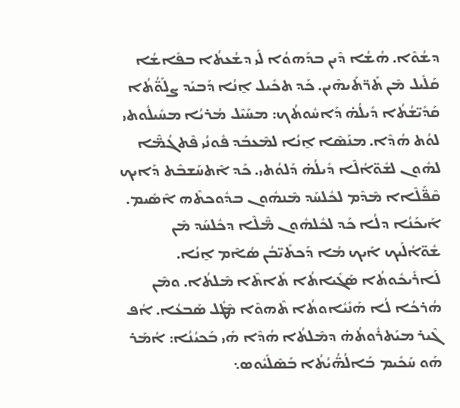ܕܫܳܘܶܐ. ܗܳܫܳܐ ܕܶܝܢ ܒܕܰܗܘܳܐ ܠܺܝ ܕܫܳܥܬܳܐ ܒܦܺܐܫܳܐ ܩܰܠܺܝܠ ܡܶܢ ܬܰܪ̈ܬܰܝܗܶܝܢ. ܟܰܕ ܬܟܺܝܠ ܐ̱ܢܳܐ ܕܰܒܝܰܕ ܨܠܰܘ̈ܳܬܳܐ ܩܰܕܺܝ̈ܫܳܬܳܐ ܕܺܝܠܳܗ̇ ܕܰܐܚܽܘܬܳܟ: ܡܚܰܝܶܠ ܡܳܪܝܳܐ ܡܚܺܝܠܽܘܬܝ ܠܘܳܬ ܗܳܕܶܐ. ܡܢܰܣܶܐ ܐ̱ܢܳܐ ܠܡܶܥܒܰܕ ܦܽܘܢܳܝ ܦܶܬܓܳܡ̈ܶܐ ܠܗܽܘܢ ܠܫܽܘ̈ܐܳܠܶܐ ܕܺܝܠܳܗ̇ ܕܰܠܘܳܬܝ. ܟܰܕ ܐܶܬܚܰܫܒܶܬ ܕܰܐܝܟ ܩܶܦ̈ܰܠܶܐܐ ܡܶܕܶܡ ܠܟܽܠܚܰܕ ܡܶܢܗܽܘܢ ܒܕܽܘܟܬܶܗ ܐܶܣܺܝܡ. ܐܰܝܟܰܢܳܐ ܕܠܳܐ ܟܰܕ ܠܟܽܠܗܽܘܢ ܡ̈ܶܠܶܐ ܕܟܽܠܚܰܕ ܡܶܢ ܫܽܘ̈ܐܳܠܰܝܟ ܐܰܝܟ ܡܳܐ ܕܰܟܬܺܝ̈ܒܳܢ ܣܳܐܶܡ ܐ̱ܢܳܐ. ܠܰܐܪܺܝܟܽܘܬܳܐ ܣܰܓܺܝܐܬܳܐ ܬܺܐܬܶܐ ܡܶܠܬܳܐ. ܘܡܶܢ ܗܳܪܟܳܐ ܠܳܐ ܗܰܢܺܝܽܐܘܬܳܐ ܬܶܗܘܶܐ ܡܶܛܽܠ ܣܰܒܥܳܐ. ܐܳܦ ܓܶܝܪ ܡܝܰܬܪܽܘܬܳܗ̇ ܕܡܶܠܬܳܐ ܗܳܕܶܐ ܗܺܝ ܒܰܟܝܳܢܳܐ: ܐܳܡܰܪ ܗܰܘ ܚܰܟܺܝܡ ܒܰܐܠܳܗ̈ܳܝܳܬܳܐ ܒܰܣܶܠܺܝܽܘܣ܆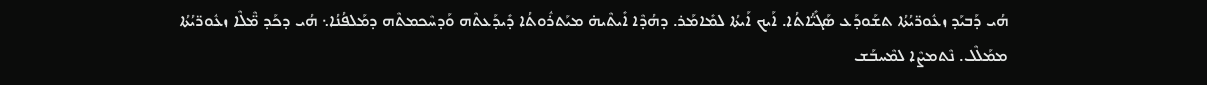ܗܳܝ ܕܰܒܝܰܕ ܙܥܽܘܪ̈ܝܳܬܳܐ ܬܫܰܘܕܰܥ ܣܰܓܺܝ̈ܳܐܬܳܐ. ܐܰܝܟ ܐܰܝܬܳܐ ܠܡܺܐܡܰܪ. ܕܗܳܕܶܐ ܐܺܝܬܶܝܗ̇ ܡܝܰܬܪܽܘܬܳܐ ܕܺܝܕܰܥܬܶܗ ܘܰܕܚܶܟܡܬܶܗ ܕܡܰܠܦܳܢܳܐ܆ ܗܳܝ ܕܟܰܕ ܡ̈ܶܠܶܐ ܙܥܽܘܪ̈ܝܳܬܳܐ ܡܡܰܠܶܠ. ܢܶܬܡܨܶܐ ܠܡܶܚܒܰܫ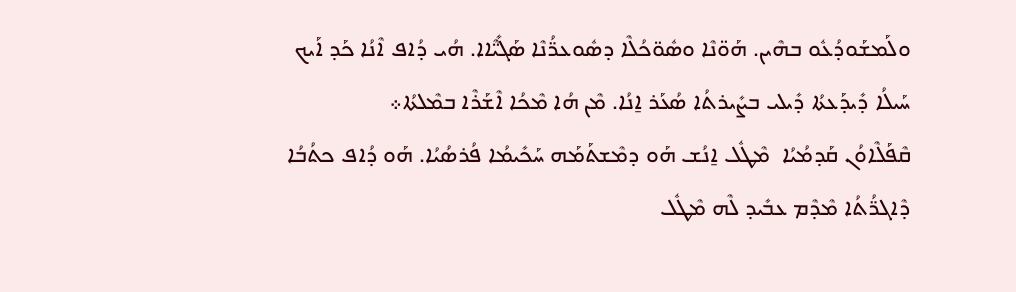ܘܠܰܡܫܰܘܕܳܥܽܘ ܒܗܶܝܢ. ܗܰܘ̈ܢܶܐ ܘܣܽܘ̈ܟܳܠܶܐ ܕܣܽܘܥܪ̈ܳܢܶܐ ܣܰܓܺܝ̈ܶܐܐ. ܗܳܝ ܕܳܐܦ ܐܶܢܳܐ ܟܰܕ ܐܰܝܟ ܚܰܝܠܳܐ ܕܺܝܕܰܥܬܳܐ ܕܺܝܠܝ ܒܨܺܝܪܬܳܐ ܣܳܥܰܪ ܐ̱ܢܳܐ. ܡܶܢ ܗܳܐ ܡܶܟܳܐ ܐܶܫܰܪܶܐ ܒܡܶܠܬܳܐ܀
ܩܶܦܰܠܶܐܘܳܢ ܩܰܕܡܳܝܳܐ  ܡܶܛܽܠ ܐ̱ܢܳܫ ܗܰܘ ܕܡܶܫܬܰܡܰܗ ܚܰܟܺܝܡܳܐ ܦܳܪܣܳܝܳܐ. ܗܰܘ ܕܳܐܦ ܟܬܳܒܳܐ ܕܶܐܓܪ̈ܳܬܳܐ ܡܶܕܶܡ ܥܒܺܝܕ ܠܶܗ ܡܶܛܽܠ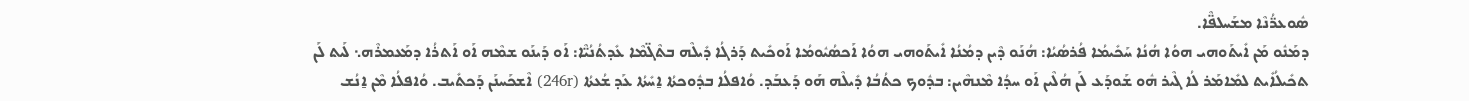ܣܽܘܥܪ̈ܳܢܶܐ ܡܫܰܚܠܦ̈ܶܐ.
ܕܡܰܢܽܘ ܡܰܢ ܐܺܝܬܰܘܗܝ ܗܘܳܐ ܗܳܢܳܐ ܚܰܟܺܝܡܳܐ ܦܳܪܣܳܝܳܐ: ܗܳܢܰܘ ܕܶܝܢ ܕܡܳܢܳܐ ܐܺܝܬܰܘܗܝ ܗܘܳܐ ܐܰܟܣܳܝܽܘܡܳܐ ܐܰܘܟܺܝܬ ܕܰܪܓܳܐ ܕܺܝܠܶܗ ܒܬܶܓ̈ܡܶܐ ܥܺܕܬܳܢܳܝ̈ܶܐ: ܐܰܘ ܕܰܝܢܰܘ ܫܡܶܗ ܐܰܘ ܐܰܬܪܳܐ ܕܡܰܥܡܪܶܗ܆ ܠܰܝܬ ܠܰܢ ܬܟܺܝܠܳܐܺܝܬ ܠܡܺܐܡܰܪ ܠܳܐ ܓܶܝܪ ܗܽܘ ܫܰܘܕܰܥ ܠܰܢ ܗܳܠܶܝܢ ܐܰܘ ܚܕܳܐ ܡܶܢܗܶܝܢ: ܒܕܽܘܟ ܟܬܳܒܳܐ ܕܺܝܠܶܗ ܗܰܘ ܕܰܥܒܰܕ. ܘܳܐܦܠܳܐ ܒܕܽܘܟܬܳܐ ܐ̱ܚܺܬܳܐ ܥܰܕ ܫܳܥܬܳܐ (246r) ܐܶܫܟܰܚܢܰܢ ܕܰܟܬܺܝܒ. ܘܳܐܦܠܳܐ ܡܶܢ ܐ̱ܢܳܫ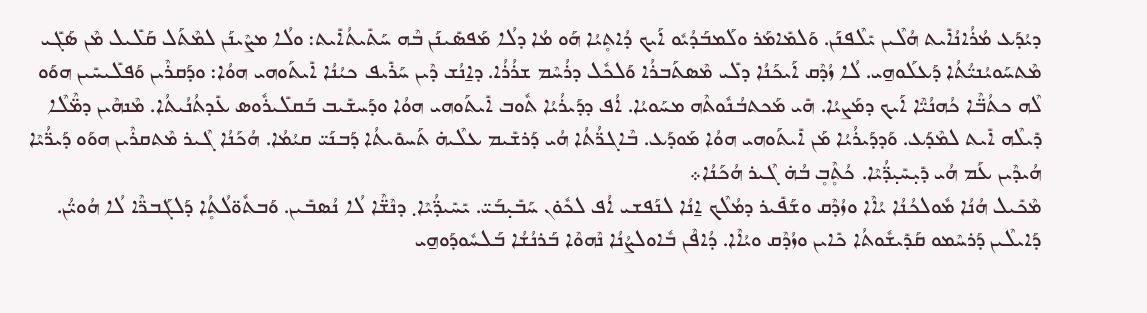ܕܝܳܕܰܥ ܡܳܪܳܐܢܳܐܺܝܬ ܗܳܠܶܝܢ ܝܺܠܶܦܢܰܢ. ܘܰܠܡܺܐܡܰܪ ܘܠܰܡܒܰܕܳܝܽܘ ܐܰܝܟ ܕܳܐܬ̥ܝܳܐ ܗܰܘ ܡܳܐ ܕܠܳܐ ܡܰܦܣܺܝܢܰܢ ܒܶܗ ܚܰܬܺܝܬܳܐܺܝܬ: ܘܠܳܐ ܡܨܶܝܢܰܢ ܠܡܶܬܰܠ ܩܰܠܺܝܠ ܡܶܢ ܣܰܓܺܝ ܡܶܬܚܰܘܝܳܢܝ̈ܳܬܳܐ ܕܰܥܠܰܘܗ̱ܝ. ܠܳܐ ܙܳܕܶܩ ܐܰܝܟܰܢܳܐ ܕܠܺܝ ܡܶܣܬܰܒܪܳܐ ܘܰܠܟܽܠ ܕܪܳܚܶܡ ܫܪܳܪܳܐ. ܕܐ̱ܢܳܫ ܕܶܝܢ ܚܰܪܺܝܦ ܟܝܳܢܳܐ ܐܺܝܬܰܘܗܝ ܗܘܳܐ: ܘܕܰܩܪܶܝܢ ܘܰܦܠܺܝܚܺܝܢ ܗܘܰܘ ܠܶܗ ܟܬܳܒ̈ܶܐ ܟܳܗܢܳܝ̈ܶܐ ܐܰܝܟ ܕܡܰܨܝܳܐ. ܗܺܝ ܡܰܟܬܒܳܢܽܘܬܶܗ ܡܚܰܘܝܳܐ. ܐܳܦ ܕܕܰܝܪܳܝܳܐ ܬܽܘܒ ܐܺܝܬܰܘܗܝ ܗܘܳܐ ܘܕܰܚܫܺܝܒ ܒܰܩܠܺܝܪܽܘܣ ܥܺܕܬܳܢܳܝܬܳܐ. ܡܶܢܗܶܝܢ ܕܡ̈ܶܠܶܐ ܕܺܝܠܶܗ ܐܺܝܬ ܠܡܶܕܰܥ. ܘܰܕܕܰܝܪܳܝܳܐ ܡܰܢ ܐܺܝܬܰܘܗܝ ܗܘܳܐ ܡܰܘܕܰܥ. ܒܶܐܓܪ̈ܳܬܳܐ ܗܳܝ ܕܰܪܫܺܝܡ ܥܠܶܝܗ̇ ܬܰܚܘܺܝܬܳܐ ܕܰܒܢܰܝ̈ ܩܝܳܡܳܐ. ܗܳܟܰܢܳܐ ܓܶܝܪ ܡܶܬܩܪܶܝܢ ܗܘܰܘ ܕܰܝܪ̈ܳܝܶܐ ܗܳܝܕܶܝܢ ܥܰܡ ܗܳܝ ܕܺܝ̣ܚܺܝ̣ܕ̈ܳܝܶܐ. ܟܳܬ̥ܶܒ̥ ܒܳܗ̇ ܓܶܝܪ ܗܳܟܰܢܳܐ܀
ܡܶܟܺܝܠ ܗܳܢܳܐ ܡܽܘܠܟܳܢܳܐ ܝܳܐܶܐ ܘܙܳܕܶܩ ܘܫܰܦܺܝܪ ܕܡܳܠܶܟ ܐ̱ܢܳܐ ܠܢܰܦܫܝ ܐܳܦ ܠܟܽܘ̇ܢ ܚܰܒܺܝ̣ܒܰܝ̈. ܝܺܚܺܝܕ̈ܳܝܶܐ܂ ܕܢܶܫ̈ܶܐ ܠܳܐ ܢܳܣܒܺܝܢ. ܘܰܒܬܽܘ̈ܠܳܬ̥ܳܐ ܕܰܠܓܰܒܪ̈ܶܐ ܠܳܐ ܗܳܘܝ̈ܳܢ. ܕܰܐܝܠܶܝܢ ܕܰܪܚܶܡܘ ܩܰܕܺܝܫܽܘܬܳܐ ܟܺܐܝܢ ܘܙܳܕܶܩ ܘܝܳܐܶܐ. ܕܳܐܦܶܢ ܒܽܐܘܠܨܳܢܳܐ ܢܶܗܘܶܐ ܒܰܪܢܳܫܳܐ ܒܰܠܚܽܘܕܰܘܗ̱ܝ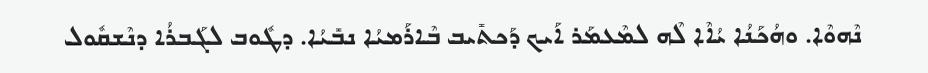ܢܶܗܘܶܐ. ܘܗܳܟܰܢܳܐ ܝܳܐܶܐ ܠܶܗ ܠܡܶܥܡܰܪ ܐܰܝܟ ܕܰܟܬܺܝܒ ܒܶܐܪܰܡܝܳܐ ܢܒܺܝܳܐ. ܕܛܽܘܒ ܠܓܰܒܪܳܐ ܕܢܶܫܩܽܘܠ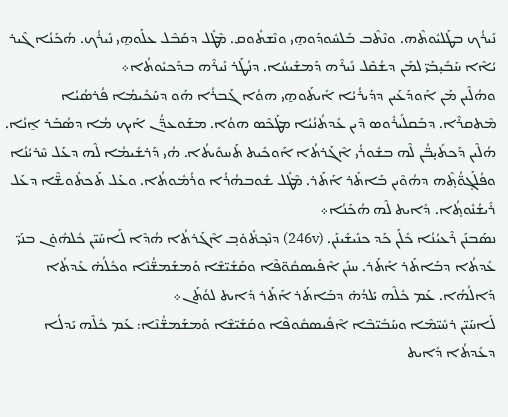ܢܺܝܪܳܟ ܒܛܰܠܝܽܘܬܶܗ. ܘܢܶܬܶܒ ܒܰܠܚܽܘܕܰܘܗ̱ܝ ܘܢܶܫܬܽܘܩ. ܡܶܛܽܠ ܕܩܰܒܶܠ ܥܠܰܘܗ̱ܝ ܢܺܝܪܳܟ. ܗܳܟܰܢܳܐ ܓܶܝܪ ܝܳܐܶܐ ܚܰܒܺܝ̣ܒܰܝ̈ ܠܡܰܢ ܕܫܳܩܶܠ ܢܺܝܪܶܗ ܕܰܡܫܺܝܚܳܐ. ܕܢܳܛܰܪ ܢܺܝܪܶܗ ܒܕܰܟܝܽܘܬܳܐ܀
ܘܗܳܠܶܝܢ ܡܰܢ ܐܰܘܕܰܥܰܝܢ ܕܕܰܝܪܳܝܳܐ ܐܺܝܬܰܘܗ̱ܝ ܗܘܳܐ ܓܰܒܪܳܐ ܗܰܘ ܕܚܰܟܺܝܡܳܐ ܦܳܪܣܳܝܳܐ ܡܶܬܩܪܶܐ. ܕܒܰܩܠܺܝܪܽܘܣ ܕܶܝܢ ܥܺܕܬܳܢܳܝܳܐ ܡܛܰܟܶܣ ܗܘܳܐ. ܡܫܰܘܥܕ̈ܳܢ ܐܰܝܟ ܡܳܐ ܕܣܳܒܰܪ ܐ̱ܢܳܐ. ܗܳܠܶܝܢ ܕܰܟܬܺܝ̣ܒ̈ܳܢ ܠܶܗ ܒܫܽܘܪܳܝ ܐܶܓܰܪܬܳܐ ܐܰܘܟܺܝܬ ܬܰܚܘܺܝܬܳܐ. ܗܳܝ ܕܰܪܫܺܝܡܳܐ ܠܶܗ ܕܥܰܠ ܚܶܪܝܳܢܳܐ ܘܦܳܠܰܓ̥ܘ̈ܳܬ̥ܶܗ ܕܗܳܘܶܝܢ ܒܰܐܬܰܪ ܐܰܬܰܪ. ܡܶܛܽܠ ܫܽܘܒܗܳܪܳܐ ܘܪܳܡܽܘܬܳܐ. ܘܥܰܠ ܬܰܟܬܽܘܫ̈ܶܐ ܕܥܰܠ ܪܺܝܫܳܢܽܘܬ̥ܳܐ. ܕܺܐܝܬ ܠܶܗ ܗܳܟܰܢܳܐ܀
ܢܣܰܒܢܰܢ ܪܶܥܝܳܢܳܐ ܟܺܠܰܢ ܟܰܕ ܟܢܺܝܫܺܝܢܰܢ. (246v) ܕܢܶܟ̥ܬ̊ܽܘ̇ܒ̥ ܐܶܓܰܪܬܳܐ ܗܳܕܶܐ ܠܰܐܚܰܝ̈ܢ ܟܽܠܗܽܘ̇ܢ ܒܢܰܝ̈ ܥܺܕܬܳܐ ܕܒܰܐܬܰܪ ܐܰܬܰܪ. ܚܢܰܢ ܐܶܦܺܝܣܩܽܘ̈ܦܶܐ ܘܩܰܫܺܝ̈ܫܶܐ ܘܰܡܫܰܡܫ̈ܳܢܶܐ ܘܟܽܠܳܗ̇ ܥܺܕܬܳܐ ܕܰܐܠܳܗܳܐ. ܥܰܡ ܟܽܠܶܗ ܝܰܠܕܳܗ̇ ܕܒܰܐܬܰܪ ܐܰܬܰܪ ܕܺܐܝܬ ܠܘܳܬܰܢ܀
ܠܰܐܚܰܝ̈ܢ ܪܚܺܝ̈ܡܶܐ ܘܚܰܒܺܝ̈ܒܶܐ ܐܶܦܺܝܣܩܽܘܦܶܐ ܘܩܰܫܺܝ̈ܫܶܐ ܘܰܡܫܰܡܫ̈ܳܢܶܐ: ܥܰܡ ܟܽܠܶܗ ܝܰܕܠܳܐ ܕܥܺܕܬܳܐ ܕܺܐܝܬ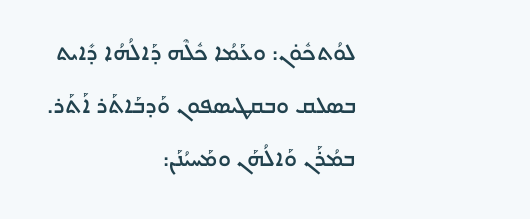ܠܘܳܬܟܽܘ̇ܢ: ܘܥܰܡܳܐ ܟܽܠܶܗ ܕܰܐܠܳܗܳܐ ܕܺܐܝܬ ܒܣܠܩ ܘܒܩܛܝܣܦܘܢ ܘܰܕܒܰܐܬܰܪ ܐܰܬܰܪ. ܒܡܳܪܰܢ ܘܰܐܠܳܗܰܢ ܘܡܰܚܝܳܢܰܢ: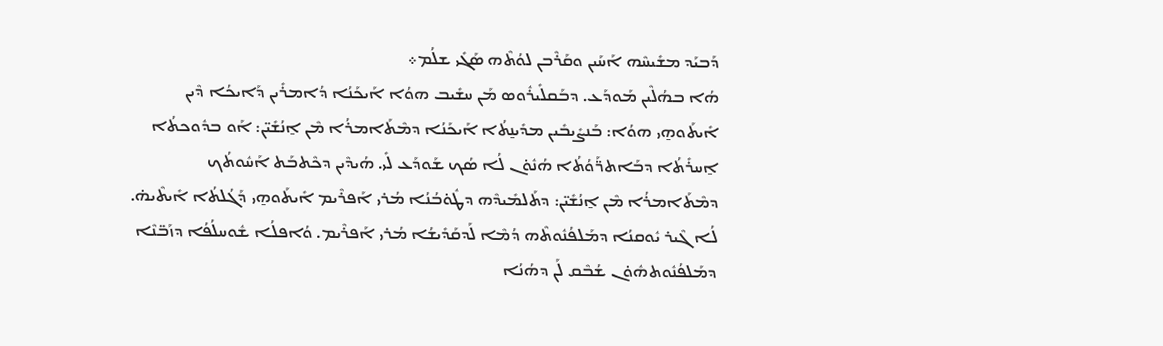ܕܰܒܝܰܕ ܡܫܺܝܚܶܗ ܐܰܚܰܝܢ ܘܩܰܪܶܒܢ ܠܘܳܬܶܗ ܣܰܓܺܝ ܫܠܳܡ܀
ܗܳܐ ܒܗܳܠܶܝܢ ܡܰܘܕܰܥ. ܕܒܰܩܠܺܝܪܽܘܣ ܡܰܢ ܚܫܺܝܒ ܗܘܳܐ ܐܰܝܟܰܢܳܐ ܕܳܐܡܪܺܝܢ ܕܰܐܝܟܳܐ ܕܶܝܢ ܐܺܝܬܰܘܗ̱ܝ ܗܘܳܐ: ܒܰܢܨܺܝܒܺܝܢ ܡܕܺܝܢ̱ܬܳܐ ܐܰܝܟܰܢܳܐ ܕܡܶܬܰܐܡܪܳܐ ܡܶܢ ܐ̱ܢܳܫܺܝ̈ܢ: ܐܰܘ ܒܕܽܘܟܬܳܐ ܐ̱ܚܪܺܬܳܐ ܕܒܰܐܬܪ̈ܰܘܳܬܳܐ ܗܳܢܽܘ̇ܢ ܠܳܐ ܣܳܟ ܫܰܘܕܰܥ ܠܺܝ. ܗܳܝܕܶܝܢ ܕܟܶܬܒܰܬ ܐܰܚܽܘܬܳܟ ܕܡܶܬܰܐܡܪܳܐ ܡܶܢ ܐ̱ܢܳܫܺܝ̈ܢ: ܕܬܰܠܡܺܝܕܶܗ ܕܛܽܘ̇ܒܳܢܳܐ ܡܳܪܝ ܐܰܦܪܶܝܡ ܐܺܝܬܰܘܗ̱ܝ ܕܰܓܳܠܬܳܐ ܐܺܝܬܶܝܗ̇. ܠܳܐ ܓܶܝܪ ܝܽܘܩܢܳܐ ܕܡܰܠܦܳܢܽܘܬܶܗ ܕܳܡܶܐ ܠܰܕܩܰܕܺܝܫܳܐ ܡܳܪܝ ܐܰܦܪܶܝܡ. ܘܳܐܦܠܳܐ ܫܽܘܚܠܳܦܳܐ ܕܙܰܒ̈ܢܶܐ ܕܡܰܠܦܳܢܽܘܬܗܽܘ̇ܢ ܫܳܒܶܩ ܠܰܢ ܕܗܳܢܳܐ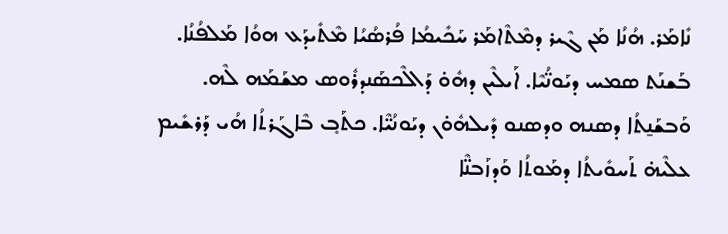ܢܺܐܡܰܪ. ܗܳܢܳܐ ܡܰܢ ܓܶܝܪ ܕܡܶܬܶܐܡܰܪ ܚܰܟܺܝܡܳܐ ܦܳܪܣܳܝܳܐ ܡܶܬܺܝܕܰܥ ܗܘܳܐ ܡܰܠܦܳܢܳܐ. ܒܰܫܢܰܬ ܣܡܚ ܕܝܰܘܢ̈ܳܝܶܐ. ܐܰܝܠܶܝܢ ܕܗܽܘ̇ ܕܰܐܠܶܟܣܰܢܕܪܽܘܣ ܡܫܰܡܰܗ ܠܶܗ. ܘܰܒܫܰܢ̱ܬܳܐ ܕܣܢܗ ܘܕܣܢܘ ܕܺܝܠܗܽܘ̇ܢ ܕܝܰܘܢܳܝ̈ܶܐ. ܟܬܰܒ̥ ܒܶܐܓܰܪܬܳܐ ܗܳܝ ܕܰܪܫܺܝܡ ܥܠܶܝܗ̇ ܬܰܚܘܺܝܬܳܐ ܕܡܰܘܬܳܐ ܘܰܕܙܰܒܢ̈ܶܐ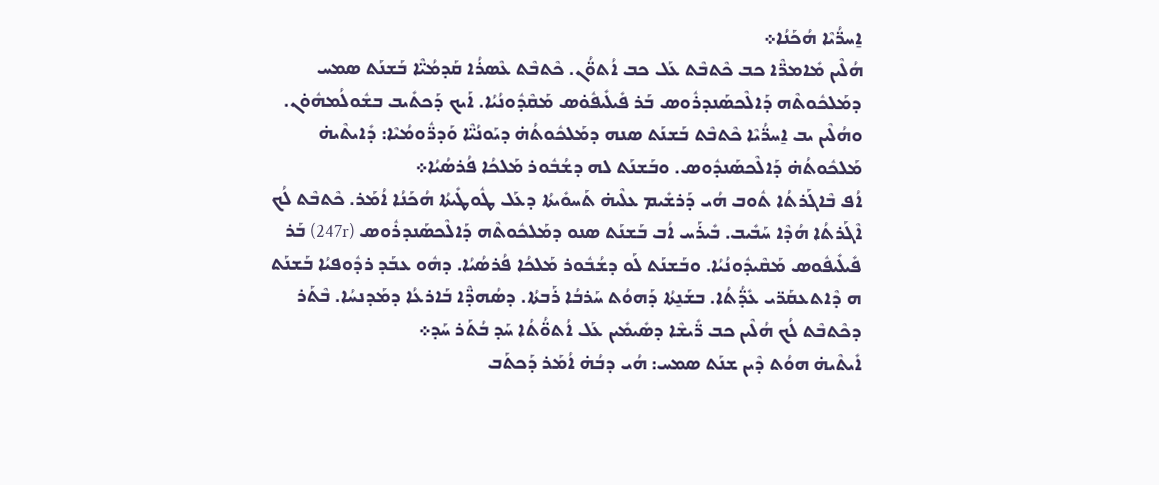ܐ̱ܚܪ̈ܳܝܶܐ ܗܳܟܰܢܳܐ܀
ܗܳܠܶܝܢ ܡܺܐܡܪ̈ܶܐ ܟܒ ܟܶܬܒܶܬ ܥܰܠ ܟܒ ܐܳܬܘ̈ܳܢ. ܟܶܬܒܶܬ ܥܶܣܪܳܐ ܩܰܕܡܳܝ̈ܶܐ ܒܰܫܢܰܬ ܣܡܚ ܕܡܰܠܟܽܘܬܶܗ ܕܰܐܠܶܟܣܰܢܕܪܽܘܣ ܒܰܪ ܦܺܝܠܺܝܦܽܘ̇ܣ ܡܰܩܶܕܽܘܢܳܝܳܐ. ܐܰܝܟ ܕܰܟܬܺܝܒ ܒܫܽܘܠܳܡܗܽܘ̇ܢ. ܘܗܳܠܶܝܢ ܝܒ ܐ̱ܚܪ̈ܳܝܶܐ ܟܶܬܒܶܬ ܒܰܫܢܰܬ ܣܢܗ ܕܡܰܠܟܽܘܬܳܗ̇ ܕܝܰܘܢܳܝ̈ܶܐ ܘܰܕܪ̈ܽܘܡܳܝܶܐ: ܕܺܐܝܬܶܝܗ̇ ܡܰܠܟܽܘܬܳܗ̇ ܕܰܐܠܶܟܣܰܢܕܽܘܣ. ܘܒܰܫܢܰܬ ܠܗ ܕܫܳܒܽܘܪ ܡܰܠܟܳܐ ܦܳܪܣܳܝܳܐ܀
ܐܳܦ ܒܶܐܓܰܪܬܳܐ ܬܽܘܒ ܗܳܝ ܕܰܪܫܺܝܡ ܥܠܶܝܗ̇ ܬܰܚܘܺܝܬܳܐ ܕܥܰܠ ܛܽܘܛܺܝܬܳܐ ܗܳܟܰܢܳܐ ܐܳܡܰܪ. ܟܶܬܒܶܬ ܠܳܟ ܐܶܓܰܪܬܳܐ ܗܳܕܶܐ ܚܰܒܺܝܒ. ܒܺܝܪܰܚ ܐܳܒ ܒܰܫܢܰܬ ܣܢܘ ܕܡܰܠܟܽܘܬܶܗ ܕܰܐܠܶܟܣܰܢܕܪܽܘܣ (247r) ܒܰܪ ܦܺܝܠܺܝܦܽܘܣ ܡܰܩܶܝܕܽܘܢܳܝܳܐ. ܘܒܰܫܢܰܬ ܠܰܘ ܕܫܳܒܽܘܪ ܡܰܠܟܳܐ ܦܳܪܣܳܝܳܐ. ܕܗܽܘ ܥܒܰܕ ܪܕܽܘܦܝܳܐ ܒܰܫܢܰܬ ܗ ܕܶܐܬܥܩܰܪ̈ܝ ܥܺܕ̈ܳܬܳܐ. ܒܫܰܢ̱ܬܳܐ ܕܰܗܘܳܬ ܚܰܪܒܳܐ ܪܰܒܬܳܐ. ܕܣܳܗܕ̈ܶܐ ܒܰܐܪܥܳܐ ܕܡܰܕܢܚܳܐ. ܒܶܬܰܪ ܕܟܶܬܒܶܬ ܠܳܟ ܗܳܠܶܝܢ ܟܒ ܪ̈ܺܝܫܶܐ ܕܣܺܝܡܺܝܢ ܥܰܠ ܐܳܬܘ̈ܳܬܳܐ ܚܰܕ ܒܳܬܰܪ ܚܰܕ܀
ܐܺܝܬܶܝܗ̇ ܗܘܳܬ ܕܶܝܢ ܫܢܰܬ ܣܡܚ: ܗܳܝ ܕܒܳܗ̇ ܐܳܡܰܪ ܕܰܟܬܰܒ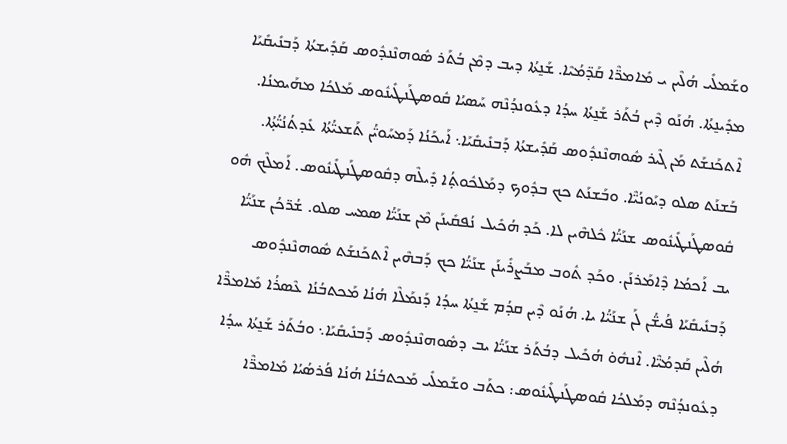ܘܫܰܡܠܺܝ ܗܳܠܶܝܢ ܝ ܡܺܐܡܪ̈ܶܐ ܩܰܕ̈ܡܳܝܶܐ. ܫܰܢ̱ܬܳܐ ܕܝܒ ܕܡܶܢ ܒܳܬܰܪ ܣܽܘܗܢܶܢܕܽܘܣ ܩܰܕܺܝܫܬܳܐ ܕܰܒܢܺܝܩܺܝܰܐ ܡܕܺܝܢ̱ܬܳܐ. ܗܳܢܰܘ ܕܶܝܢ ܒܳܬܰܪ ܫܰܢ̱ܬܳܐ ܚܕܳܐ ܕܥܽܘܢܕܳܢܶܗ ܚܰܣܝܳܐ ܩܽܘܣܛܰܢܛܺܝܢܽܘܣ ܡܰܠܟܳܐ ܡܗܰܝܡܢܳܐ. ܐܶܬܟܰܢܫܰܬ ܡܰܢ ܓܶܝܪ ܣܽܘܗܢܶܢܕܽܘܣ ܩܰܕܺܝܫܬܳܐ ܕܰܒܢܺܝܩܺܝܰܐ܆ ܐܰܝܟܰܢܳܐ ܕܰܡܚܰܘܝ̈ܳܢ ܬܰܫܥܝ̈ܳܬܳܐ ܥܺܕܬܳܢܳܝ̈ܳܬ̥ܳܐ. ܒܰܫܢܰܬ ܣܠܘ ܕܝܰܘܢܳܝ̈ܶܐ. ܘܒܰܫܢܰܬ ܟܟ ܒܕܽܘܟ ܕܡܰܠܟܽܘܬ̥ܳܐ ܕܺܝܠܶܗ ܕܩܽܘܣܛܰܢܛܺܝܢܽܘܣ. ܐܰܡܠܶܟ ܗܽܘ ܩܽܘܣܛܰܢܛܺܝܢܽܘܣ ܫܢܰܝ̈ܳܐ ܟܽܠܗܶܝܢ ܠܐ. ܟܰܕ ܗܳܟܺܝܠ ܢܳܦܩܺܝܢܰܢ ܡܶܢ ܫܢܰܝ̈ܳܐ ܣܡܚ ܣܠܘ. ܫܳܪ̈ܟܳܢ ܫܢܰܝ̈ܳܐ ܝܒ ܐܰܟܡܳܐ ܕܶܐܡܰܪܢܰܢ. ܘܟܰܕ ܬܽܘܒ ܡܒܰܨܪܺܝܢܰܢ ܫܢܰܝ̈ܳܐ ܟܟ ܕܰܒܗܶܝܢ ܐܶܬܟܰܢܫܰܬ ܣܽܘܗܢܶܢܕܽܘܣ ܕܰܒܢܺܝܩܺܝܰܐ ܦܳܝܫ̈ܳܢ ܠܰܢ ܫܢܰܝ̈ܳܐ ܝܐ. ܗܳܢܰܘ ܕܶܝܢ ܩܕܳܡ ܫܰܢ̱ܬܳܐ ܚܕܳܐ ܕܰܢܡܰܠܶܐ ܗܳܢܳܐ ܡܰܟܬܒܳܢܳܐ ܥܶܣܪܳܐ ܡܺܐܡܪ̈ܶܐ ܗܳܠܶܝܢ ܩܰܕܡܳܝ̈ܶܐ. ܐܶܢܗܽܘ̇ ܗܳܟܺܝܠ ܕܒܳܬܰܪ ܫܢܰܝ̈ܳܐ ܝܒ ܕܣܽܘܗܢܶܢܕܽܘܣ ܕܰܒܢܺܝܩܺܝܰܐ܆ ܘܒܳܬܰܪ ܫܰܢ̱ܬܳܐ ܚܕܳܐ ܕܥܽܘܢܕܳܢܶܗ ܕܡܰܠܟܳܐ ܩܽܘܣܛܰܢܛܺܝܢܽܘܣ: ܟܬܰܒ ܘܫܰܡܠܺܝ ܡܰܟܬܒܳܢܳܐ ܗܳܢܳܐ ܦܳܪܣܳܝܳܐ ܡܺܐܡܪ̈ܶܐ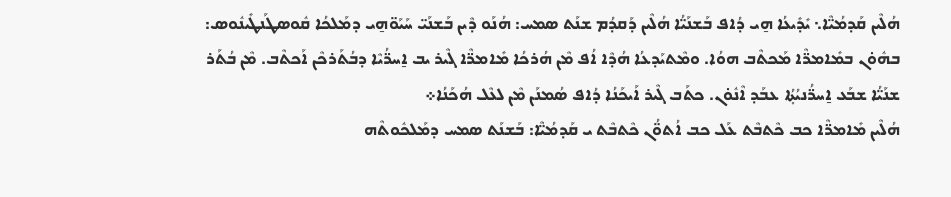ܗܳܠܶܝܢ ܩܰܕܡܳܝ̈ܶܐ܆ ܝܺܕܺܝܥܳܐ ܗ̱ܝ ܕܳܐܦ ܒܰܫܢܰܝ̈ܳܐ ܗܳܠܶܝܢ ܕܰܩܕܳܡ ܫܢܰܬ ܣܡܚ: ܗܳܢܰܘ ܕܶܝܢ ܒܰܫܢܰܝ̈ ܚܰܝܰܘ̈ܗ̱ܝ ܕܡܰܠܟܳܐ ܩܽܘܣܛܰܢܛܺܝܢܽܘܣ: ܒܗܽܘ̇ܢ ܒܡܺܐܡܪ̈ܶܐ ܡܰܟܬܶܒ ܗܘܳܐ. ܘܡܶܬܝܰܕܥܳܐ ܗܳܕܶܐ ܐܳܦ ܡܶܢ ܗܳܪܟܳܐ ܡܺܐܡܪ̈ܶܐ ܓܶܝܪ ܝܒ ܐ̱ܚܪ̈ܳܝܶܐ ܕܒܳܬܰܪܟܶܢ ܐܰܟܬܶܒ. ܡܶܢ ܒܳܬܰܪ ܫܢܰܝ̈ܳܐ ܫܒܰܥ ܐ̱ܚܪ̈ܳܢܝܳܬ̥ܳܐ ܥܒܰܕ ܐܶܢܽܘ̇ܢ. ܟܬܰܒ ܓܶܝܪ ܐܰܝܟܰܢܳܐ ܕܳܐܦ ܣܳܡܢܰܢ ܡܶܢ ܠܥܶܠ ܗܳܟܰܢܳܐ܀
ܗܳܠܶܝܢ ܡܺܐܡܪ̈ܶܐ ܟܒ ܟܶܬܒܶܬ ܥܰܠ ܟܒ ܐܳܬܘ̈ܳܢ ܟܶܬܒܶܬ ܝ ܩܰܕܡܳܝ̈ܶܐ: ܒܰܫܢܰܬ ܣܡܚ ܕܡܰܠܟܽܘܬܶܗ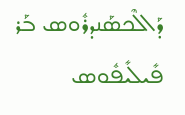ܕܰܐܠܶܟܣܰܢܕܪܽܘܣ ܒܰܪ ܦܺܝܠܺܝܦܽܘܣ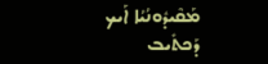ܡܰܩܶܝܕܽܘܢܳܝܳܐ ܐܰܝܟ ܕܰܟܬܺܝܒ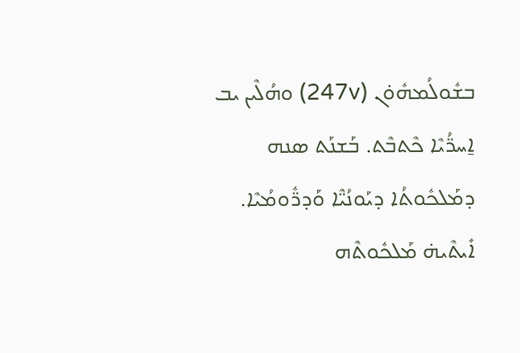ܒܫܽܘܠܳܡܗܽܘ̇ܢ (247v) ܘܗܳܠܶܝܢ ܝܒ ܐ̱ܚܪ̈ܳܝܶܐ ܟܶܬܒܶܬ. ܒܰܫܢܰܬ ܣܢܗ ܕܡܰܠܟܽܘܬܳܐ ܕܝܰܘܢܳܝ̈ܶܐ ܘܰܕܪ̈ܽܘܡܳܝܶܐ. ܐܺܝܬܶܝܗ̇ ܡܰܠܟܽܘܬܶܗ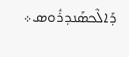ܕܰܐܠܶܟܣܰܢܕܪܽܘܣ܀